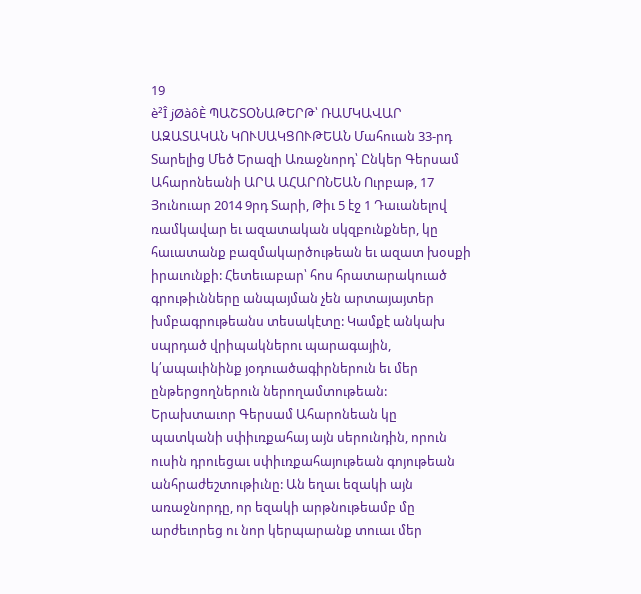19
è²Î زØàôÈ ՊԱՇՏՕՆԱԹԵՐԹ՝ ՌԱՄԿԱՎԱՐ ԱԶԱՏԱԿԱՆ ԿՈՒՍԱԿՑՈՒԹԵԱՆ Մահուան 33-րդ Տարելից Մեծ Երազի Առաջնորդ՝ Ընկեր Գերսամ Ահարոնեանի ԱՐԱ ԱՀԱՐՈՆԵԱՆ Ուրբաթ, 17 Յունուար 2014 9րդ Տարի, Թիւ 5 էջ 1 Դաւանելով ռամկավար եւ ազատական սկզբունքներ, կը հաւատանք բազմակարծութեան եւ ազատ խօսքի իրաւունքի: Հետեւաբար՝ հոս հրատարակուած գրութիւնները անպայման չեն արտայայտեր խմբագրութեանս տեսակէտը: Կամքէ անկախ սպրդած վրիպակներու պարագային, կ՛ապաւինինք յօդուածագիրներուն եւ մեր ընթերցողներուն ներողամտութեան: Երախտաւոր Գերսամ Ահարոնեան կը պատկանի սփիւռքահայ այն սերունդին, որուն ուսին դրուեցաւ սփիւռքահայութեան գոյութեան անհրաժեշտութիւնը: Ան եղաւ եզակի այն առաջնորդը, որ եզակի արթնութեամբ մը արժեւորեց ու նոր կերպարանք տուաւ մեր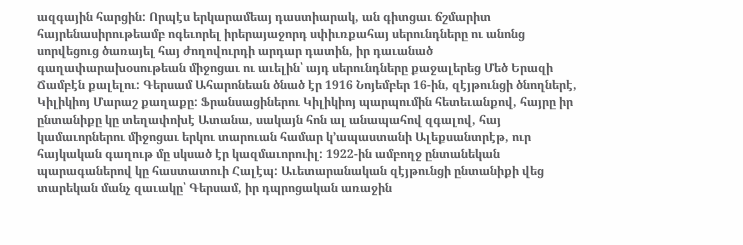ազգային հարցին: Որպէս երկարամեայ դաստիարակ, ան գիտցաւ ճշմարիտ հայրենասիրութեամբ ոգեւորել իրերայաջորդ սփիւռքահայ սերունդները ու անոնց սորվեցուց ծառայել հայ ժողովուրդի արդար դատին, իր դաւանած գաղափարախօսութեան միջոցաւ ու աւելին՝ այդ սերունդները քաջալերեց Մեծ Երազի Ճամբէն քալելու: Գերսամ Ահարոնեան ծնած էր 1916 Նոյեմբեր 16-ին, զէյթունցի ծնողներէ, Կիլիկիոյ Մարաշ քաղաքը: Ֆրանսացիներու Կիլիկիոյ պարպումին հետեւանքով, հայրը իր ընտանիքը կը տեղափոխէ Ատանա, սակայն հոն ալ անապահով զգալով, հայ կամաւորներու միջոցաւ երկու տարուան համար կ’ապաստանի Ալեքսանտրէթ, ուր հայկական գաղութ մը սկսած էր կազմաւորուիլ: 1922-ին ամբողջ ընտանեկան պարագաներով կը հաստատուի Հալէպ: Աւետարանական զէյթունցի ընտանիքի վեց տարեկան մանչ զաւակը՝ Գերսամ, իր դպրոցական առաջին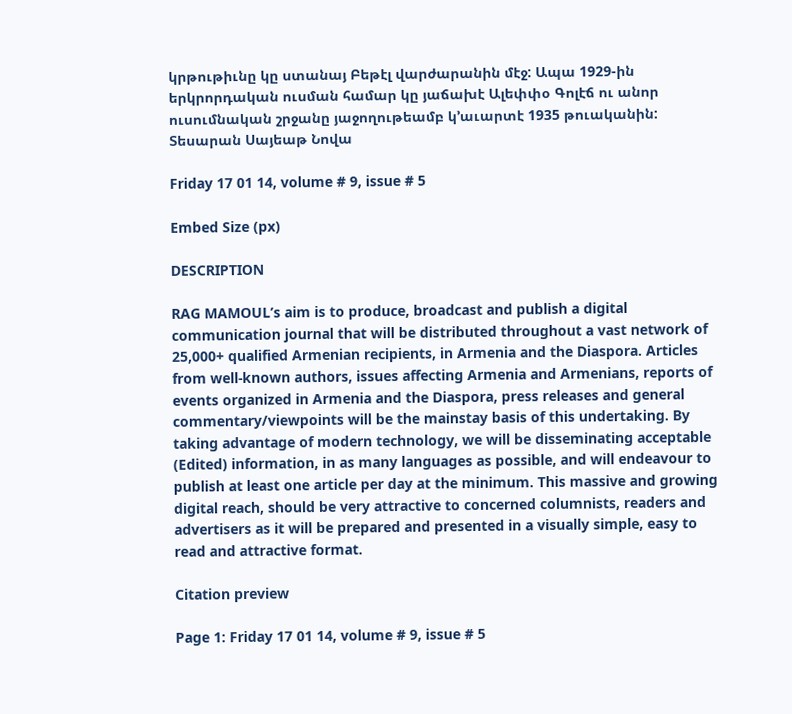կրթութիւնը կը ստանայ Բեթէլ վարժարանին մէջ: Ապա 1929-ին երկրորդական ուսման համար կը յաճախէ Ալեփփօ Գոլէճ ու անոր ուսումնական շրջանը յաջողութեամբ կ’աւարտէ 1935 թուականին: Տեսարան Սայեաթ Նովա

Friday 17 01 14, volume # 9, issue # 5

Embed Size (px)

DESCRIPTION

RAG MAMOUL’s aim is to produce, broadcast and publish a digital communication journal that will be distributed throughout a vast network of 25,000+ qualified Armenian recipients, in Armenia and the Diaspora. Articles from well-known authors, issues affecting Armenia and Armenians, reports of events organized in Armenia and the Diaspora, press releases and general commentary/viewpoints will be the mainstay basis of this undertaking. By taking advantage of modern technology, we will be disseminating acceptable (Edited) information, in as many languages as possible, and will endeavour to publish at least one article per day at the minimum. This massive and growing digital reach, should be very attractive to concerned columnists, readers and advertisers as it will be prepared and presented in a visually simple, easy to read and attractive format.

Citation preview

Page 1: Friday 17 01 14, volume # 9, issue # 5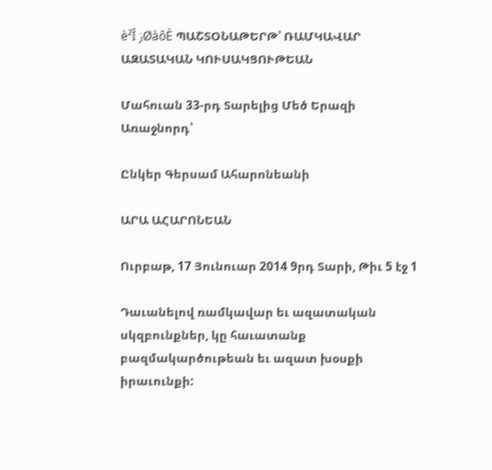è²Î زØàôÈ ՊԱՇՏՕՆԱԹԵՐԹ՝ ՌԱՄԿԱՎԱՐ ԱԶԱՏԱԿԱՆ ԿՈՒՍԱԿՑՈՒԹԵԱՆ

Մահուան 33-րդ Տարելից Մեծ Երազի Առաջնորդ՝

Ընկեր Գերսամ Ահարոնեանի

ԱՐԱ ԱՀԱՐՈՆԵԱՆ

Ուրբաթ, 17 Յունուար 2014 9րդ Տարի, Թիւ 5 էջ 1

Դաւանելով ռամկավար եւ ազատական սկզբունքներ, կը հաւատանք բազմակարծութեան եւ ազատ խօսքի իրաւունքի: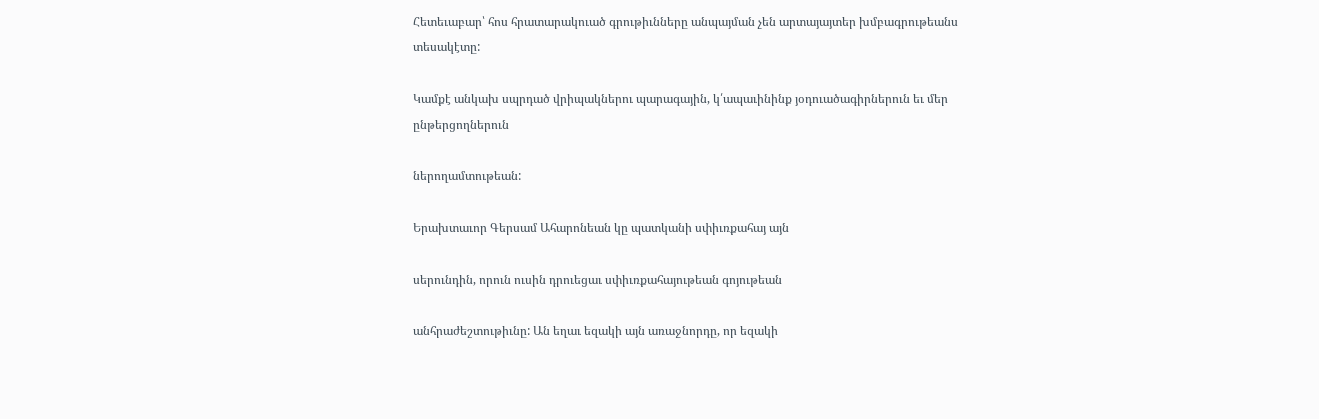Հետեւաբար՝ հոս հրատարակուած գրութիւնները անպայման չեն արտայայտեր խմբագրութեանս տեսակէտը:

Կամքէ անկախ սպրդած վրիպակներու պարագային, կ՛ապաւինինք յօդուածագիրներուն եւ մեր ընթերցողներուն

ներողամտութեան:

Երախտաւոր Գերսամ Ահարոնեան կը պատկանի սփիւռքահայ այն

սերունդին, որուն ուսին դրուեցաւ սփիւռքահայութեան գոյութեան

անհրաժեշտութիւնը: Ան եղաւ եզակի այն առաջնորդը, որ եզակի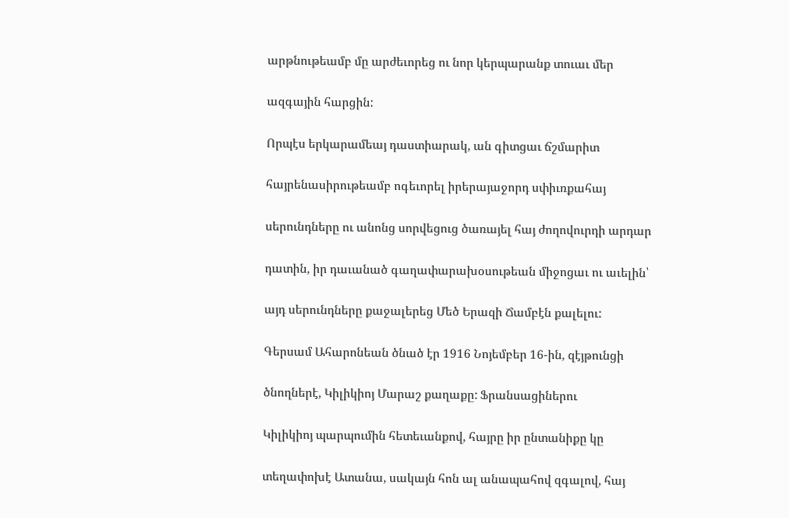արթնութեամբ մը արժեւորեց ու նոր կերպարանք տուաւ մեր

ազգային հարցին:

Որպէս երկարամեայ դաստիարակ, ան գիտցաւ ճշմարիտ

հայրենասիրութեամբ ոգեւորել իրերայաջորդ սփիւռքահայ

սերունդները ու անոնց սորվեցուց ծառայել հայ ժողովուրդի արդար

դատին, իր դաւանած գաղափարախօսութեան միջոցաւ ու աւելին՝

այդ սերունդները քաջալերեց Մեծ Երազի Ճամբէն քալելու:

Գերսամ Ահարոնեան ծնած էր 1916 Նոյեմբեր 16-ին, զէյթունցի

ծնողներէ, Կիլիկիոյ Մարաշ քաղաքը: Ֆրանսացիներու

Կիլիկիոյ պարպումին հետեւանքով, հայրը իր ընտանիքը կը

տեղափոխէ Ատանա, սակայն հոն ալ անապահով զգալով, հայ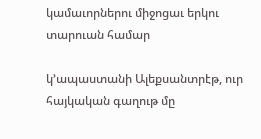կամաւորներու միջոցաւ երկու տարուան համար

կ’ապաստանի Ալեքսանտրէթ, ուր հայկական գաղութ մը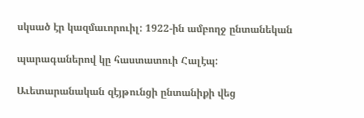սկսած էր կազմաւորուիլ: 1922-ին ամբողջ ընտանեկան

պարագաներով կը հաստատուի Հալէպ:

Աւետարանական զէյթունցի ընտանիքի վեց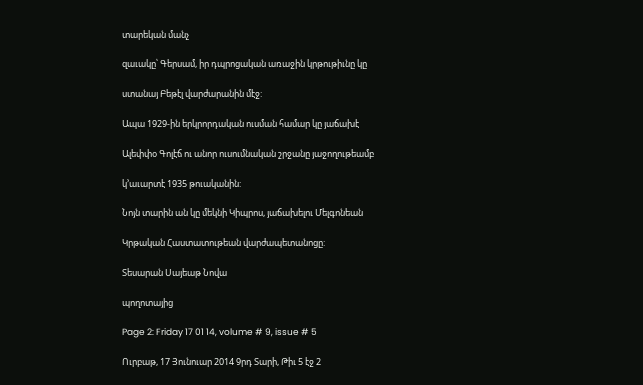տարեկան մանչ

զաւակը՝ Գերսամ, իր դպրոցական առաջին կրթութիւնը կը

ստանայ Բեթէլ վարժարանին մէջ:

Ապա 1929-ին երկրորդական ուսման համար կը յաճախէ

Ալեփփօ Գոլէճ ու անոր ուսումնական շրջանը յաջողութեամբ

կ’աւարտէ 1935 թուականին:

Նոյն տարին ան կը մեկնի Կիպրոս, յաճախելու Մելգոնեան

Կրթական Հաստատութեան վարժապետանոցը:

Տեսարան Սայեաթ Նովա

պողոտայից

Page 2: Friday 17 01 14, volume # 9, issue # 5

Ուրբաթ, 17 Յունուար 2014 9րդ Տարի, Թիւ 5 էջ 2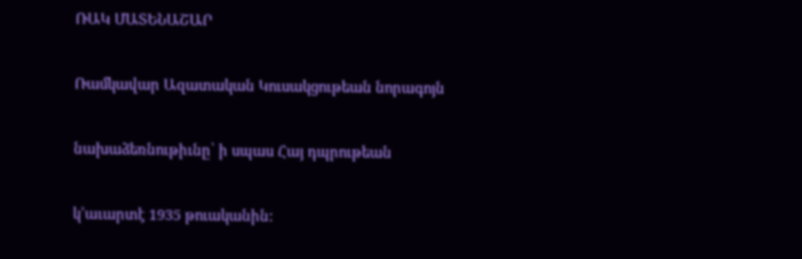ՌԱԿ ՄԱՏԵՆԱՇԱՐ

Ռամկավար Ազատական Կուսակցութեան նորագոյն

նախաձեռնութիւնը՝ ի սպաս Հայ դպրութեան

կ’աւարտէ 1935 թուականին: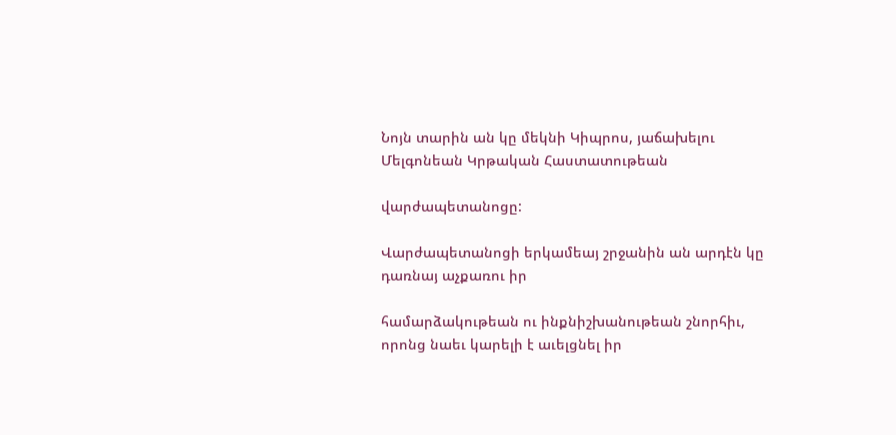Նոյն տարին ան կը մեկնի Կիպրոս, յաճախելու Մելգոնեան Կրթական Հաստատութեան

վարժապետանոցը:

Վարժապետանոցի երկամեայ շրջանին ան արդէն կը դառնայ աչքառու իր

համարձակութեան ու ինքնիշխանութեան շնորհիւ, որոնց նաեւ կարելի է աւելցնել իր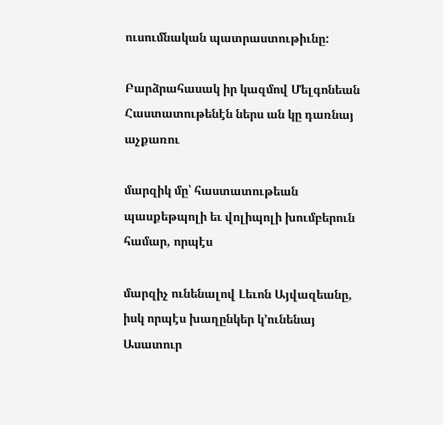ուսումնական պատրաստութիւնը:

Բարձրահասակ իր կազմով Մելգոնեան Հաստատութենէն ներս ան կը դառնայ աչքառու

մարզիկ մը՝ հաստատութեան պասքեթպոլի եւ վոլիպոլի խումբերուն համար, որպէս

մարզիչ ունենալով Լեւոն Այվազեանը, իսկ որպէս խաղընկեր կ’ունենայ Ասատուր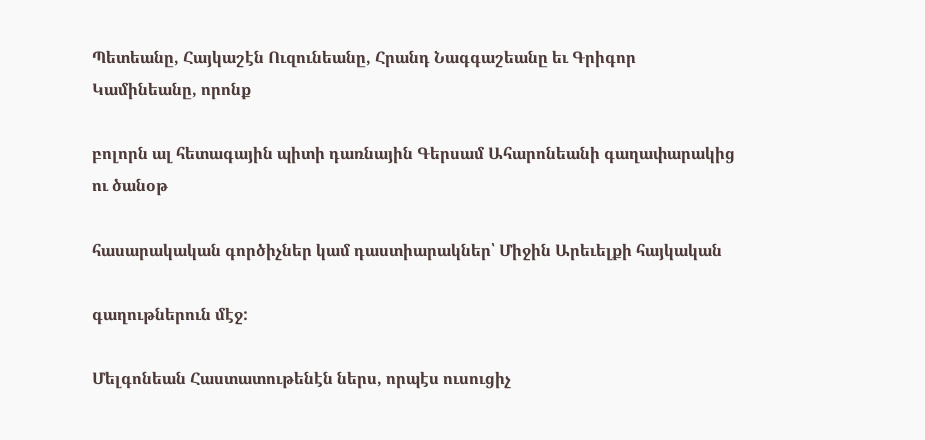Պետեանը, Հայկաշէն Ուզունեանը, Հրանդ Նագգաշեանը եւ Գրիգոր Կամինեանը, որոնք

բոլորն ալ հետագային պիտի դառնային Գերսամ Ահարոնեանի գաղափարակից ու ծանօթ

հասարակական գործիչներ կամ դաստիարակներ՝ Միջին Արեւելքի հայկական

գաղութներուն մէջ:

Մելգոնեան Հաստատութենէն ներս, որպէս ուսուցիչ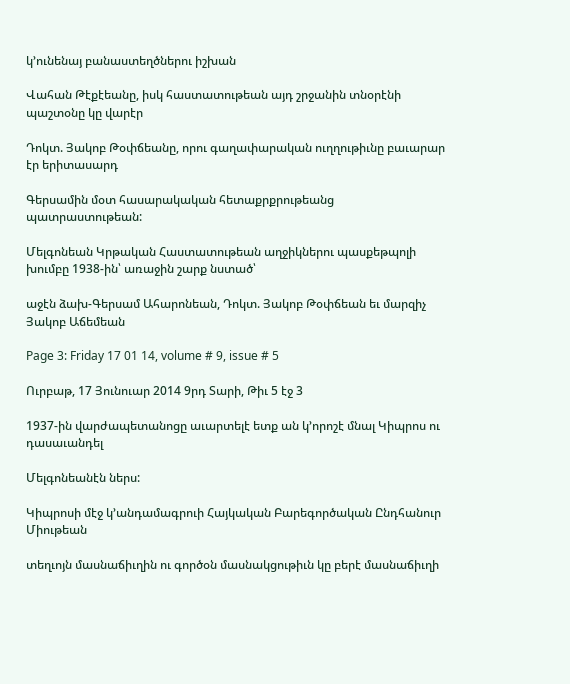կ’ունենայ բանաստեղծներու իշխան

Վահան Թէքէեանը, իսկ հաստատութեան այդ շրջանին տնօրէնի պաշտօնը կը վարէր

Դոկտ. Յակոբ Թօփճեանը, որու գաղափարական ուղղութիւնը բաւարար էր երիտասարդ

Գերսամին մօտ հասարակական հետաքրքրութեանց պատրաստութեան:

Մելգոնեան Կրթական Հաստատութեան աղջիկներու պասքեթպոլի խումբը 1938-ին՝ առաջին շարք նստած՝

աջէն ձախ-Գերսամ Ահարոնեան, Դոկտ. Յակոբ Թօփճեան եւ մարզիչ Յակոբ Աճեմեան

Page 3: Friday 17 01 14, volume # 9, issue # 5

Ուրբաթ, 17 Յունուար 2014 9րդ Տարի, Թիւ 5 էջ 3

1937-ին վարժապետանոցը աւարտելէ ետք ան կ’որոշէ մնալ Կիպրոս ու դասաւանդել

Մելգոնեանէն ներս:

Կիպրոսի մէջ կ’անդամագրուի Հայկական Բարեգործական Ընդհանուր Միութեան

տեղւոյն մասնաճիւղին ու գործօն մասնակցութիւն կը բերէ մասնաճիւղի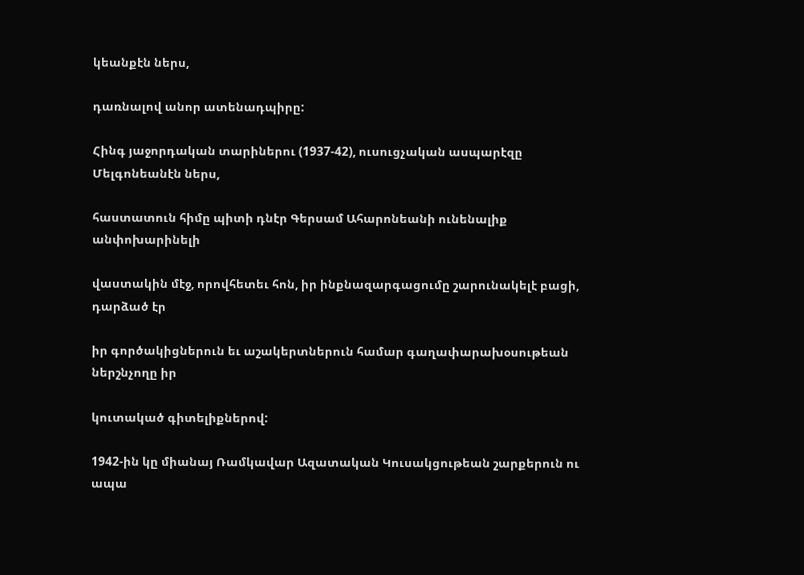կեանքէն ներս,

դառնալով անոր ատենադպիրը:

Հինգ յաջորդական տարիներու (1937-42), ուսուցչական ասպարէզը Մելգոնեանէն ներս,

հաստատուն հիմը պիտի դնէր Գերսամ Ահարոնեանի ունենալիք անփոխարինելի

վաստակին մէջ, որովհետեւ հոն, իր ինքնազարգացումը շարունակելէ բացի, դարձած էր

իր գործակիցներուն եւ աշակերտներուն համար գաղափարախօսութեան ներշնչողը իր

կուտակած գիտելիքներով:

1942-ին կը միանայ Ռամկավար Ազատական Կուսակցութեան շարքերուն ու ապա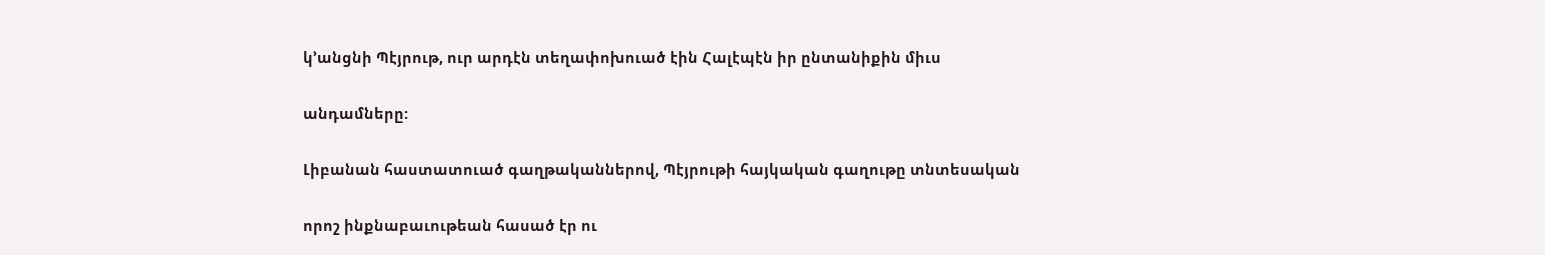կ’անցնի Պէյրութ, ուր արդէն տեղափոխուած էին Հալէպէն իր ընտանիքին միւս

անդամները:

Լիբանան հաստատուած գաղթականներով, Պէյրութի հայկական գաղութը տնտեսական

որոշ ինքնաբաւութեան հասած էր ու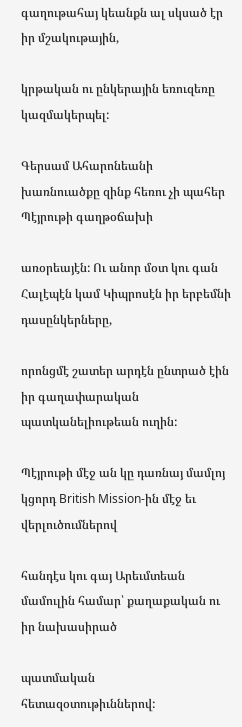գաղութահայ կեանքն ալ սկսած էր իր մշակութային,

կրթական ու ընկերային եռուզեռը կազմակերպել:

Գերսամ Ահարոնեանի խառնուածքը զինք հեռու չի պահեր Պէյրութի գաղթօճախի

առօրեայէն: Ու անոր մօտ կու գան Հալէպէն կամ Կիպրոսէն իր երբեմնի դասընկերները,

որոնցմէ շատեր արդէն ընտրած էին իր գաղափարական պատկանելիութեան ուղին:

Պէյրութի մէջ ան կը դառնայ մամլոյ կցորդ British Mission-ին մէջ եւ վերլուծումներով

հանդէս կու գայ Արեւմտեան մամուլին համար՝ քաղաքական ու իր նախասիրած

պատմական հետազօտութիւններով: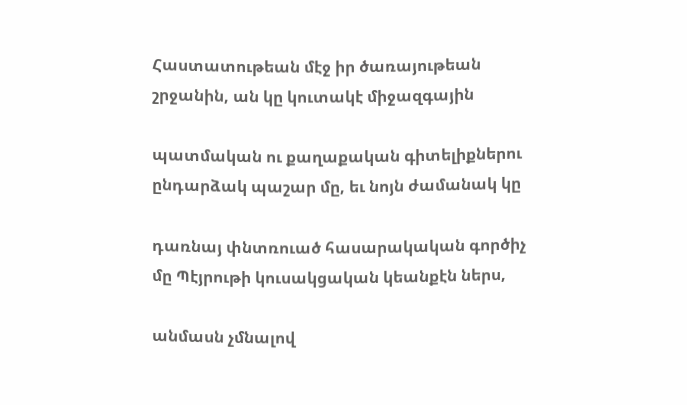Հաստատութեան մէջ իր ծառայութեան շրջանին, ան կը կուտակէ միջազգային

պատմական ու քաղաքական գիտելիքներու ընդարձակ պաշար մը, եւ նոյն ժամանակ կը

դառնայ փնտռուած հասարակական գործիչ մը Պէյրութի կուսակցական կեանքէն ներս,

անմասն չմնալով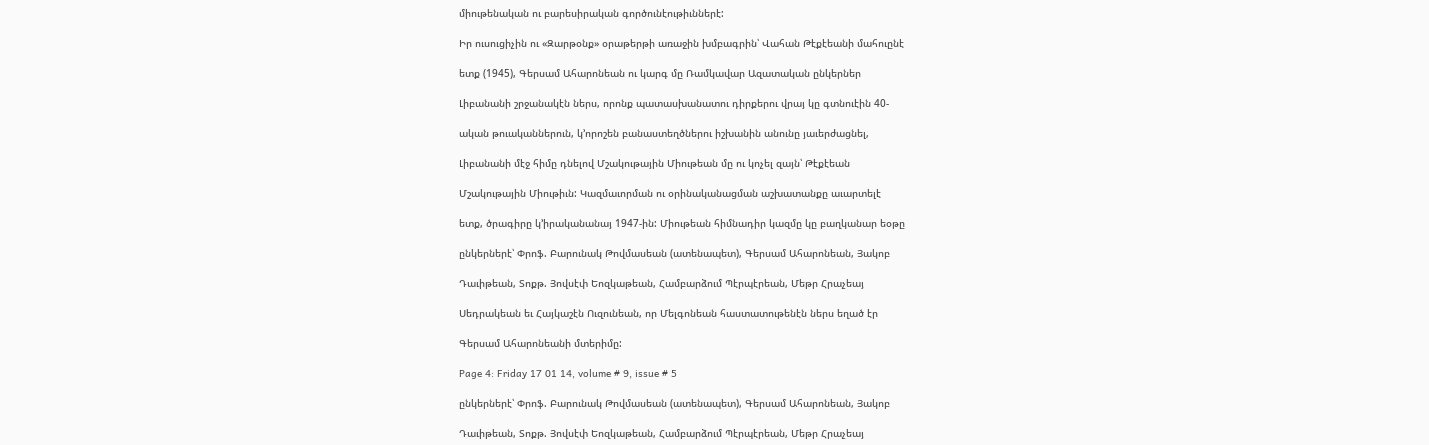միութենական ու բարեսիրական գործունէութիւններէ:

Իր ուսուցիչին ու «Զարթօնք» օրաթերթի առաջին խմբագրին՝ Վահան Թէքէեանի մահուընէ

ետք (1945), Գերսամ Ահարոնեան ու կարգ մը Ռամկավար Ազատական ընկերներ

Լիբանանի շրջանակէն ներս, որոնք պատասխանատու դիրքերու վրայ կը գտնուէին 40-

ական թուականներուն, կ’որոշեն բանաստեղծներու իշխանին անունը յաւերժացնել,

Լիբանանի մէջ հիմը դնելով Մշակութային Միութեան մը ու կոչել զայն՝ Թէքէեան

Մշակութային Միութիւն: Կազմաւորման ու օրինականացման աշխատանքը աւարտելէ

ետք, ծրագիրը կ’իրականանայ 1947-ին: Միութեան հիմնադիր կազմը կը բաղկանար եօթը

ընկերներէ՝ Փրոֆ. Բարունակ Թովմասեան (ատենապետ), Գերսամ Ահարոնեան, Յակոբ

Դաւիթեան, Տոքթ. Յովսէփ Եոզկաթեան, Համբարձում Պէրպէրեան, Մեթր Հրաչեայ

Սեդրակեան եւ Հայկաշէն Ուզունեան, որ Մելգոնեան հաստատութենէն ներս եղած էր

Գերսամ Ահարոնեանի մտերիմը:

Page 4: Friday 17 01 14, volume # 9, issue # 5

ընկերներէ՝ Փրոֆ. Բարունակ Թովմասեան (ատենապետ), Գերսամ Ահարոնեան, Յակոբ

Դաւիթեան, Տոքթ. Յովսէփ Եոզկաթեան, Համբարձում Պէրպէրեան, Մեթր Հրաչեայ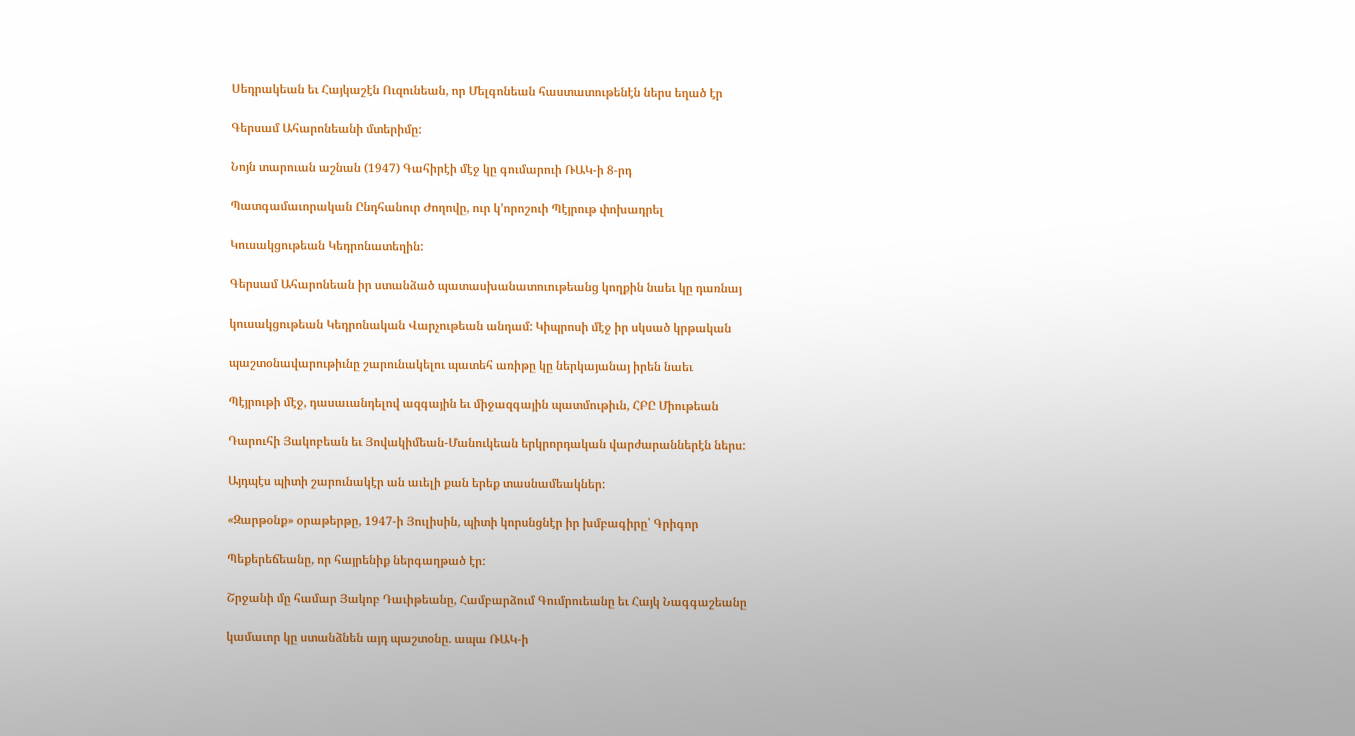Սեդրակեան եւ Հայկաշէն Ուզունեան, որ Մելգոնեան հաստատութենէն ներս եղած էր

Գերսամ Ահարոնեանի մտերիմը:

Նոյն տարուան աշնան (1947) Գահիրէի մէջ կը գումարուի ՌԱԿ-ի 8-րդ

Պատգամաւորական Ընդհանուր Ժողովը, ուր կ’որոշուի Պէյրութ փոխադրել

Կուսակցութեան Կեդրոնատեղին:

Գերսամ Ահարոնեան իր ստանձած պատասխանատուութեանց կողքին նաեւ կը դառնայ

կուսակցութեան Կեդրոնական Վարչութեան անդամ: Կիպրոսի մէջ իր սկսած կրթական

պաշտօնավարութիւնը շարունակելու պատեհ առիթը կը ներկայանայ իրեն նաեւ

Պէյրութի մէջ, դասաւանդելով ազգային եւ միջազգային պատմութիւն, ՀԲԸ Միութեան

Դարուհի Յակոբեան եւ Յովակիմեան-Մանուկեան երկրորդական վարժարաններէն ներս:

Այդպէս պիտի շարունակէր ան աւելի քան երեք տասնամեակներ:

«Զարթօնք» օրաթերթը, 1947-ի Յուլիսին, պիտի կորսնցնէր իր խմբագիրը՝ Գրիգոր

Պեքերեճեանը, որ հայրենիք ներգաղթած էր:

Շրջանի մը համար Յակոբ Դաւիթեանը, Համբարձում Գումրուեանը եւ Հայկ Նագգաշեանը

կամաւոր կը ստանձնեն այդ պաշտօնը. ապա ՌԱԿ-ի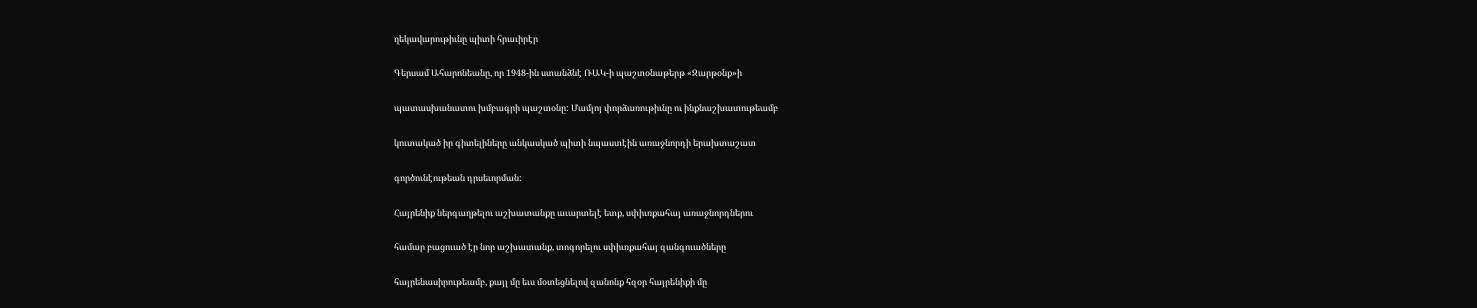ղեկավարութիւնը պիտի հրաւիրէր

Գերսամ Ահարոնեանը, որ 1948-ին ստանձնէ ՌԱԿ-ի պաշտօնաթերթ «Զարթօնք»ի

պատասխանատու խմբագրի պաշտօնը: Մամլոյ փորձառութիւնը ու ինքնաշխատութեամբ

կուտակած իր գիտելիները անկասկած պիտի նպաստէին առաջնորդի երախտաշատ

գործունէութեան դրսեւորման:

Հայրենիք ներգաղթելու աշխատանքը աւարտելէ ետք, սփիւռքահայ առաջնորդներու

համար բացուած էր նոր աշխատանք, տոգորելու սփիւռքահայ զանգուածները

հայրենասիրութեամբ, քայլ մը եւս մօտեցնելով զանոնք հզօր հայրենիքի մը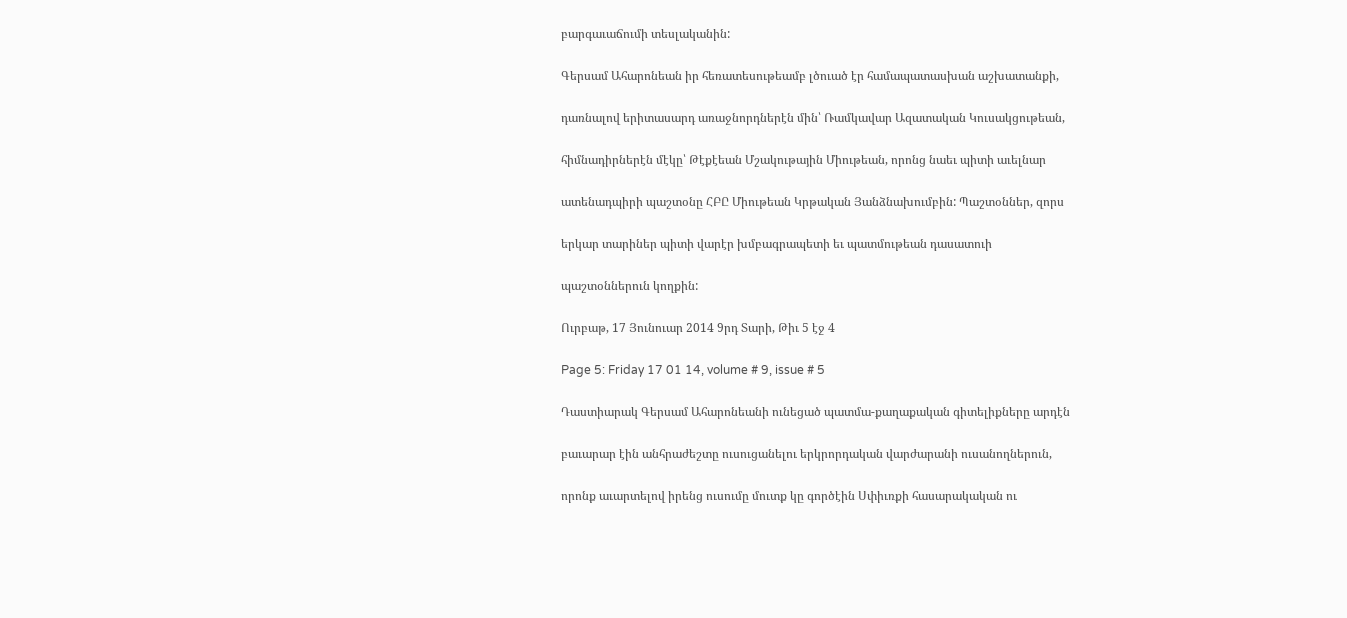բարգաւաճումի տեսլականին:

Գերսամ Ահարոնեան իր հեռատեսութեամբ լծուած էր համապատասխան աշխատանքի,

դառնալով երիտասարդ առաջնորդներէն մին՝ Ռամկավար Ազատական Կուսակցութեան,

հիմնադիրներէն մէկը՝ Թէքէեան Մշակութային Միութեան, որոնց նաեւ պիտի աւելնար

ատենադպիրի պաշտօնը ՀԲԸ Միութեան Կրթական Յանձնախումբին: Պաշտօններ, զորս

երկար տարիներ պիտի վարէր խմբագրապետի եւ պատմութեան դասատուի

պաշտօններուն կողքին:

Ուրբաթ, 17 Յունուար 2014 9րդ Տարի, Թիւ 5 էջ 4

Page 5: Friday 17 01 14, volume # 9, issue # 5

Դաստիարակ Գերսամ Ահարոնեանի ունեցած պատմա-քաղաքական գիտելիքները արդէն

բաւարար էին անհրաժեշտը ուսուցանելու երկրորդական վարժարանի ուսանողներուն,

որոնք աւարտելով իրենց ուսումը մուտք կը գործէին Սփիւռքի հասարակական ու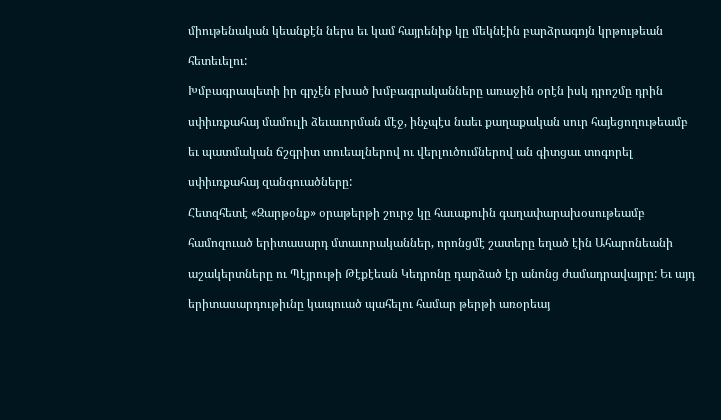միութենական կեանքէն ներս եւ կամ հայրենիք կը մեկնէին բարձրագոյն կրթութեան

հետեւելու:

Խմբագրապետի իր գրչէն բխած խմբագրականները առաջին օրէն իսկ դրոշմը դրին

սփիւռքահայ մամուլի ձեւաւորման մէջ, ինչպէս նաեւ քաղաքական սուր հայեցողութեամբ

եւ պատմական ճշգրիտ տուեալներով ու վերլուծումներով ան գիտցաւ տոգորել

սփիւռքահայ զանգուածները:

Հետզհետէ «Զարթօնք» օրաթերթի շուրջ կը հաւաքուին գաղափարախօսութեամբ

համոզուած երիտասարդ մտաւորականներ, որոնցմէ շատերը եղած էին Ահարոնեանի

աշակերտները ու Պէյրութի Թէքէեան Կեդրոնը դարձած էր անոնց ժամադրավայրը: Եւ այդ

երիտասարդութիւնը կապուած պահելու համար թերթի առօրեայ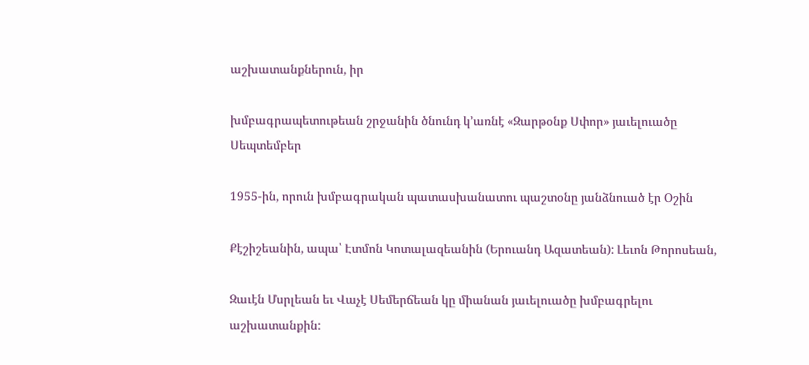աշխատանքներուն, իր

խմբագրապետութեան շրջանին ծնունդ կ’առնէ «Զարթօնք Սփոր» յաւելուածը Սեպտեմբեր

1955-ին, որուն խմբագրական պատասխանատու պաշտօնը յանձնուած էր Օշին

Քէշիշեանին, ապա՝ Էտմոն Կոտալազեանին (Երուանդ Ազատեան): Լեւոն Թորոսեան,

Զաւէն Մսրլեան եւ Վաչէ Սեմերճեան կը միանան յաւելուածը խմբագրելու աշխատանքին: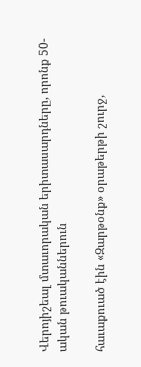Վերոյիշեալ մտաւորական երիտասարդները, որոնք 50-ական թուականներուն

հաւաքուած էին «Զարթօնք» օրաթերթի շուրջ,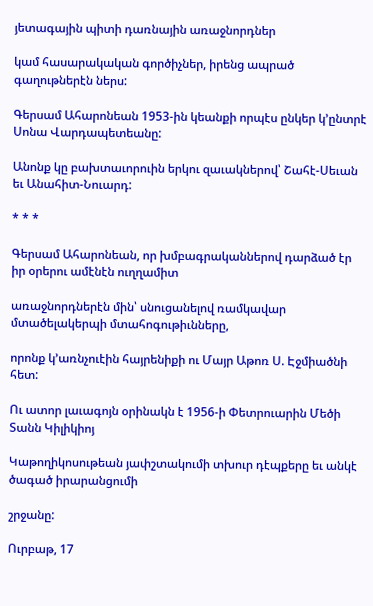յետագային պիտի դառնային առաջնորդներ

կամ հասարակական գործիչներ, իրենց ապրած գաղութներէն ներս:

Գերսամ Ահարոնեան 1953-ին կեանքի որպէս ընկեր կ’ընտրէ Սոնա Վարդապետեանը:

Անոնք կը բախտաւորուին երկու զաւակներով՝ Շահէ-Սեւան եւ Անահիտ-Նուարդ:

* * *

Գերսամ Ահարոնեան, որ խմբագրականներով դարձած էր իր օրերու ամէնէն ուղղամիտ

առաջնորդներէն մին՝ սնուցանելով ռամկավար մտածելակերպի մտահոգութիւնները,

որոնք կ’առնչուէին հայրենիքի ու Մայր Աթոռ Ս. Էջմիածնի հետ:

Ու ատոր լաւագոյն օրինակն է 1956-ի Փետրուարին Մեծի Տանն Կիլիկիոյ

Կաթողիկոսութեան յափշտակումի տխուր դէպքերը եւ անկէ ծագած իրարանցումի

շրջանը:

Ուրբաթ, 17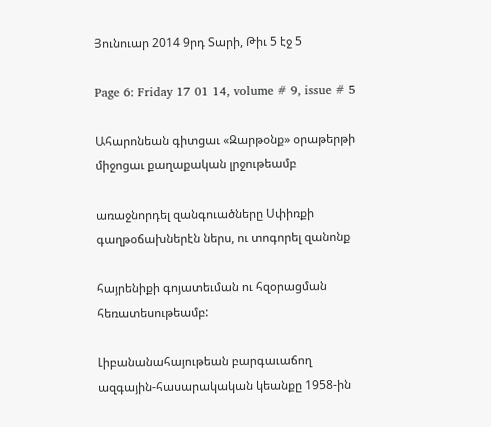Յունուար 2014 9րդ Տարի, Թիւ 5 էջ 5

Page 6: Friday 17 01 14, volume # 9, issue # 5

Ահարոնեան գիտցաւ «Զարթօնք» օրաթերթի միջոցաւ քաղաքական լրջութեամբ

առաջնորդել զանգուածները Սփիռքի գաղթօճախներէն ներս, ու տոգորել զանոնք

հայրենիքի գոյատեւման ու հզօրացման հեռատեսութեամբ:

Լիբանանահայութեան բարգաւաճող ազգային-հասարակական կեանքը 1958-ին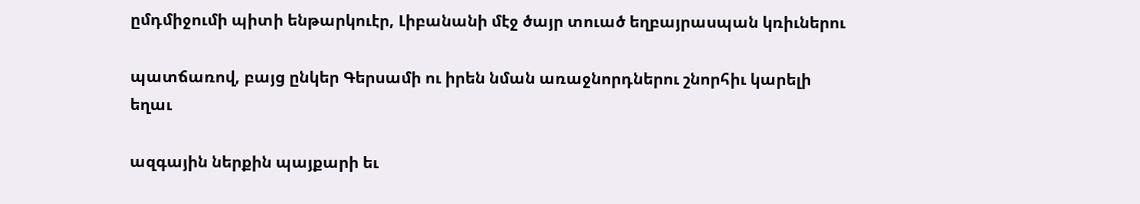ըմդմիջումի պիտի ենթարկուէր, Լիբանանի մէջ ծայր տուած եղբայրասպան կռիւներու

պատճառով, բայց ընկեր Գերսամի ու իրեն նման առաջնորդներու շնորհիւ կարելի եղաւ

ազգային ներքին պայքարի եւ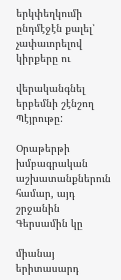երկփեղկումի ընդմէջէն քալել՝ չափաւորելով կիրքերը ու

վերականգնել երբեմնի շէնշող Պէյրութը:

Օրաթերթի խմբագրական աշխատանքներուն համար, այդ շրջանին Գերսամին կը

միանայ երիտասարդ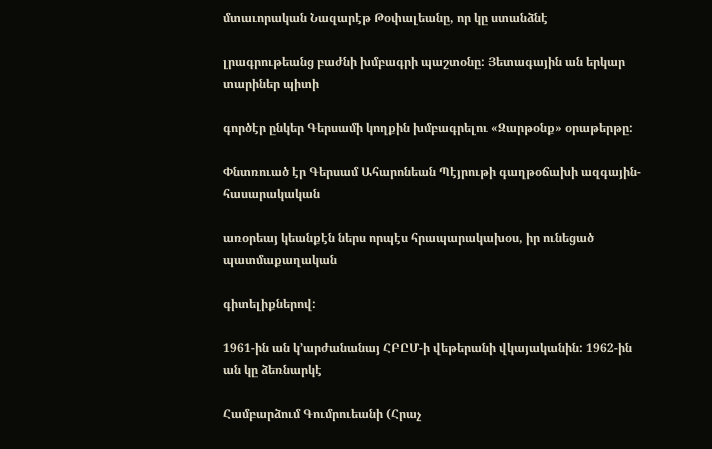մտաւորական Նազարէթ Թօփալեանը, որ կը ստանձնէ

լրագրութեանց բաժնի խմբագրի պաշտօնը: Յետագային ան երկար տարիներ պիտի

գործէր ընկեր Գերսամի կողքին խմբագրելու «Զարթօնք» օրաթերթը:

Փնտռուած էր Գերսամ Ահարոնեան Պէյրութի գաղթօճախի ազգային-հասարակական

առօրեայ կեանքէն ներս որպէս հրապարակախօս, իր ունեցած պատմաքաղական

գիտելիքներով:

1961-ին ան կ’արժանանայ ՀԲԸՄ-ի վեթերանի վկայականին: 1962-ին ան կը ձեռնարկէ

Համբարձում Գումրուեանի (Հրաչ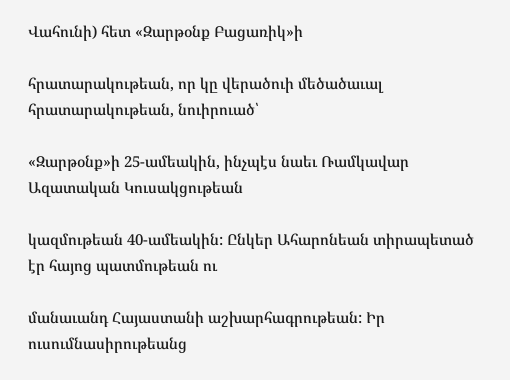Վահունի) հետ «Զարթօնք Բացառիկ»ի

հրատարակութեան, որ կը վերածուի մեծածաւալ հրատարակութեան, նուիրուած՝

«Զարթօնք»ի 25-ամեակին, ինչպէս նաեւ Ռամկավար Ազատական Կուսակցութեան

կազմութեան 40-ամեակին: Ընկեր Ահարոնեան տիրապետած էր հայոց պատմութեան ու

մանաւանդ Հայաստանի աշխարհագրութեան: Իր ուսումնասիրութեանց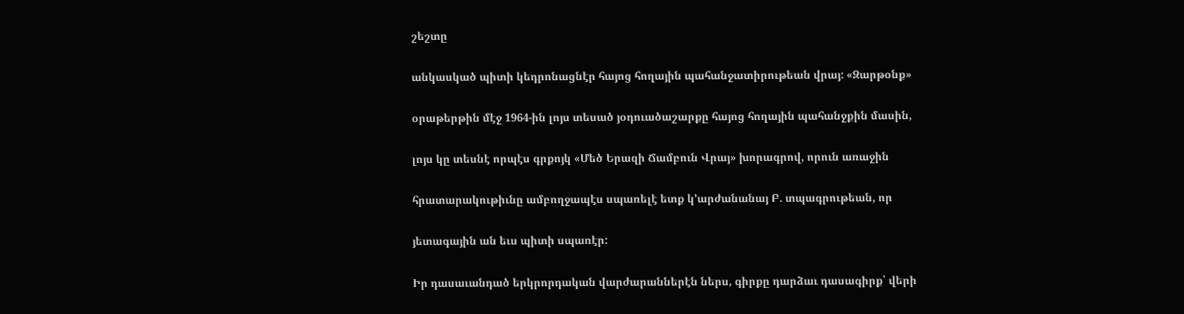շեշտը

անկասկած պիտի կեդրոնացնէր հայոց հողային պահանջատիրութեան վրայ: «Զարթօնք»

օրաթերթին մէջ 1964-ին լոյս տեսած յօդուածաշարքը հայոց հողային պահանջքին մասին,

լոյս կը տեսնէ որպէս գրքոյկ «Մեծ Երազի Ճամբուն Վրայ» խորագրով, որուն առաջին

հրատարակութիւնը ամբողջապէս սպառելէ ետք կ’արժանանայ Բ. տպագրութեան, որ

յետագային ան եւս պիտի սպառէր:

Իր դասաւանդած երկրորդական վարժարաններէն ներս, գիրքը դարձաւ դասագիրք՝ վերի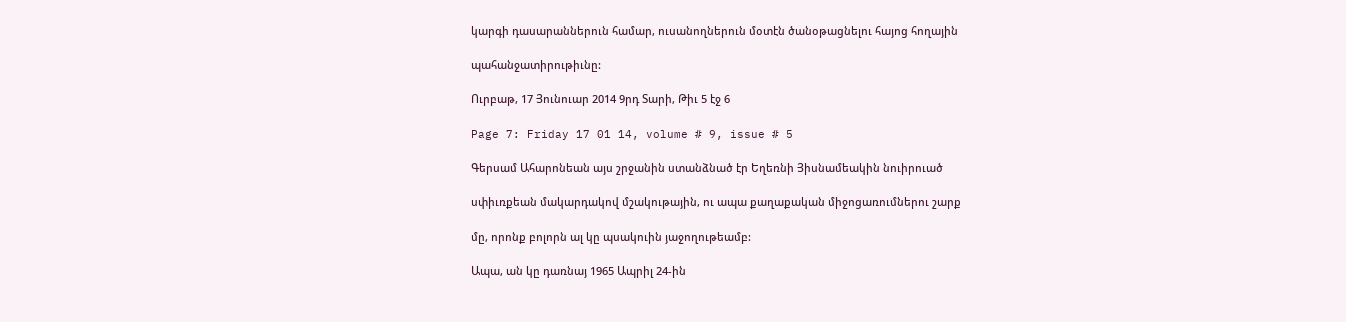կարգի դասարաններուն համար, ուսանողներուն մօտէն ծանօթացնելու հայոց հողային

պահանջատիրութիւնը:

Ուրբաթ, 17 Յունուար 2014 9րդ Տարի, Թիւ 5 էջ 6

Page 7: Friday 17 01 14, volume # 9, issue # 5

Գերսամ Ահարոնեան այս շրջանին ստանձնած էր Եղեռնի Յիսնամեակին նուիրուած

սփիւռքեան մակարդակով մշակութային, ու ապա քաղաքական միջոցառումներու շարք

մը, որոնք բոլորն ալ կը պսակուին յաջողութեամբ:

Ապա, ան կը դառնայ 1965 Ապրիլ 24-ին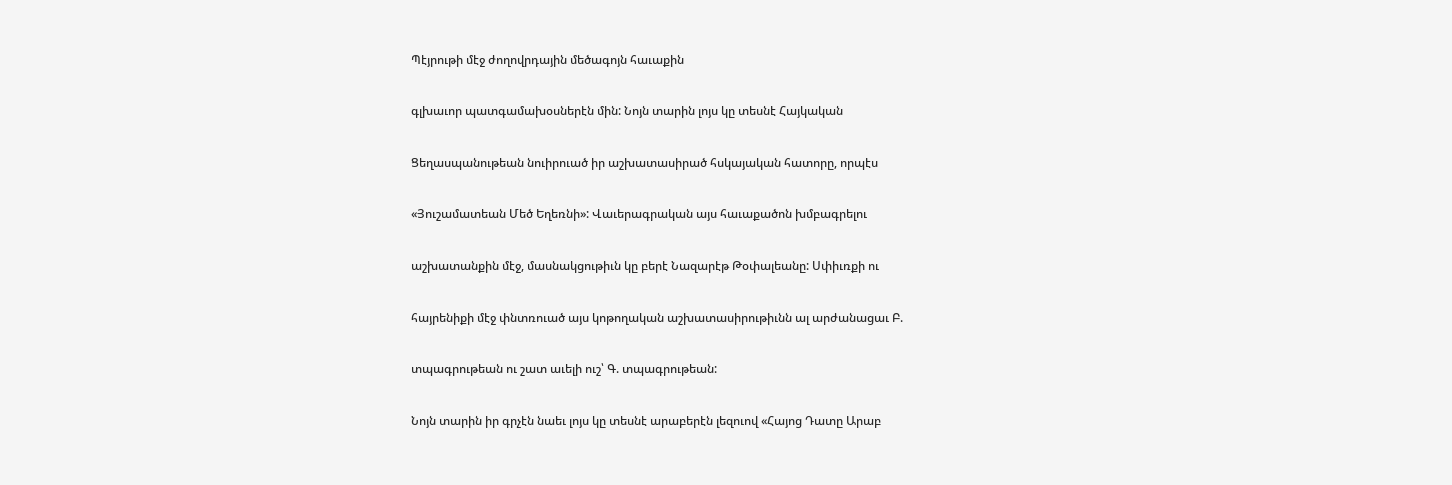Պէյրութի մէջ ժողովրդային մեծագոյն հաւաքին

գլխաւոր պատգամախօսներէն մին: Նոյն տարին լոյս կը տեսնէ Հայկական

Ցեղասպանութեան նուիրուած իր աշխատասիրած հսկայական հատորը, որպէս

«Յուշամատեան Մեծ Եղեռնի»: Վաւերագրական այս հաւաքածոն խմբագրելու

աշխատանքին մէջ, մասնակցութիւն կը բերէ Նազարէթ Թօփալեանը: Սփիւռքի ու

հայրենիքի մէջ փնտռուած այս կոթողական աշխատասիրութիւնն ալ արժանացաւ Բ.

տպագրութեան ու շատ աւելի ուշ՝ Գ. տպագրութեան:

Նոյն տարին իր գրչէն նաեւ լոյս կը տեսնէ արաբերէն լեզուով «Հայոց Դատը Արաբ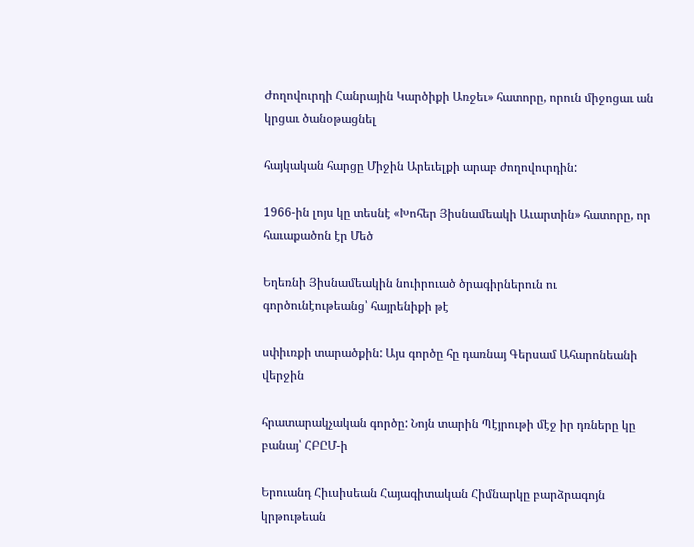Ժողովուրդի Հանրային Կարծիքի Առջեւ» հատորը, որուն միջոցաւ ան կրցաւ ծանօթացնել

հայկական հարցը Միջին Արեւելքի արաբ ժողովուրդին:

1966-ին լոյս կը տեսնէ «Խոհեր Յիսնամեակի Աւարտին» հատորը, որ հաւաքածոն էր Մեծ

Եղեռնի Յիսնամեակին նուիրուած ծրագիրներուն ու գործունէութեանց՝ հայրենիքի թէ

սփիւռքի տարածքին: Այս գործը հը դառնայ Գերսամ Ահարոնեանի վերջին

հրատարակչական գործը: Նոյն տարին Պէյրութի մէջ իր դռները կը բանայ՝ ՀԲԸՄ-ի

Երուանդ Հիւսիսեան Հայագիտական Հիմնարկը բարձրագոյն կրթութեան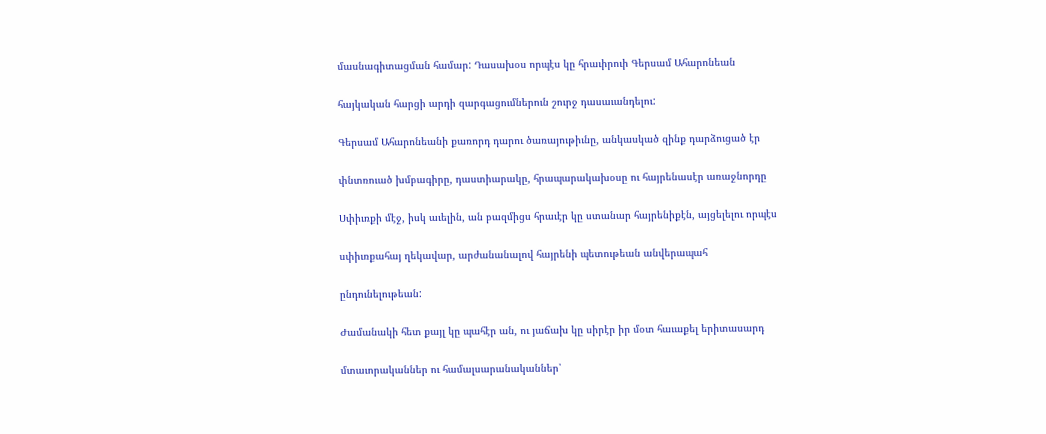մասնագիտացման համար: Դասախօս որպէս կը հրաւիրուի Գերսամ Ահարոնեան

հայկական հարցի արդի զարգացումներուն շուրջ դասաւանդելու:

Գերսամ Ահարոնեանի քառորդ դարու ծառայութիւնը, անկասկած զինք դարձուցած էր

փնտռուած խմբագիրը, դաստիարակը, հրապարակախօսը ու հայրենասէր առաջնորդը

Սփիւռքի մէջ, իսկ աւելին, ան բազմիցս հրաւէր կը ստանար հայրենիքէն, այցելելու որպէս

սփիւռքահայ ղեկավար, արժանանալով հայրենի պետութեան անվերապահ

ընդունելութեան:

Ժամանակի հետ քայլ կը պահէր ան, ու յաճախ կը սիրէր իր մօտ հաւաքել երիտասարդ

մտաւորականներ ու համալսարանականներ՝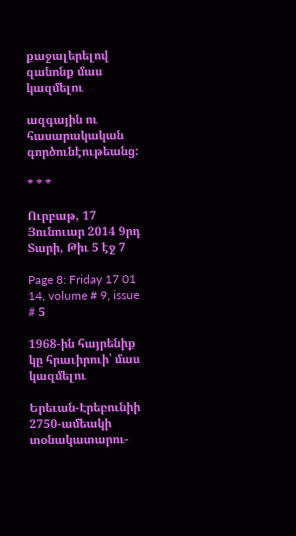քաջալերելով զանոնք մաս կազմելու

ազգային ու հասարակական գործունէութեանց:

* * *

Ուրբաթ, 17 Յունուար 2014 9րդ Տարի, Թիւ 5 էջ 7

Page 8: Friday 17 01 14, volume # 9, issue # 5

1968-ին հայրենիք կը հրաւիրուի՝ մաս կազմելու

Երեւան-Էրեբունիի 2750-ամեակի տօնակատարու-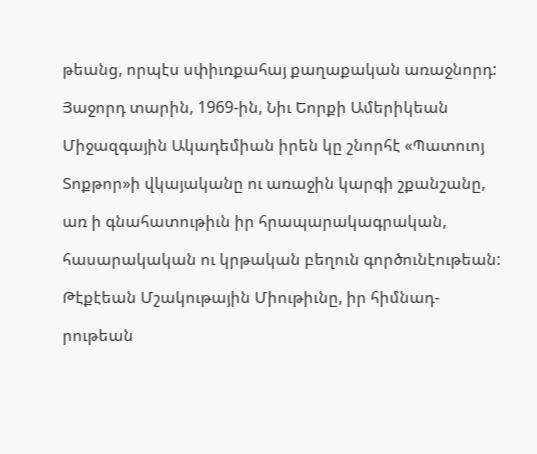թեանց, որպէս սփիւռքահայ քաղաքական առաջնորդ:

Յաջորդ տարին, 1969-ին, Նիւ Եորքի Ամերիկեան

Միջազգային Ակադեմիան իրեն կը շնորհէ «Պատուոյ

Տոքթոր»ի վկայականը ու առաջին կարգի շքանշանը,

առ ի գնահատութիւն իր հրապարակագրական,

հասարակական ու կրթական բեղուն գործունէութեան:

Թէքէեան Մշակութային Միութիւնը, իր հիմնադ-

րութեան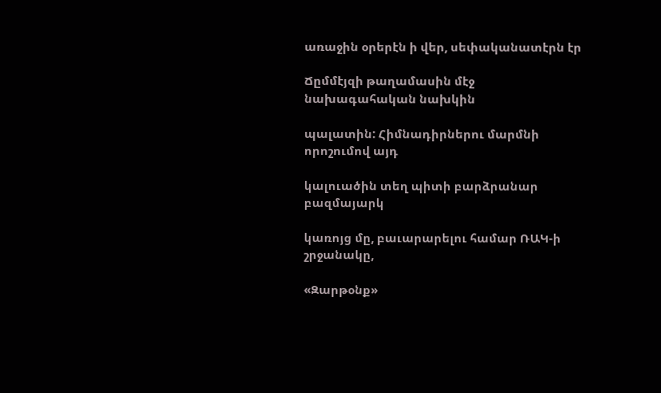առաջին օրերէն ի վեր, սեփականատէրն էր

Ճըմմէյզի թաղամասին մէջ նախագահական նախկին

պալատին: Հիմնադիրներու մարմնի որոշումով այդ

կալուածին տեղ պիտի բարձրանար բազմայարկ

կառոյց մը, բաւարարելու համար ՌԱԿ-ի շրջանակը,

«Զարթօնք»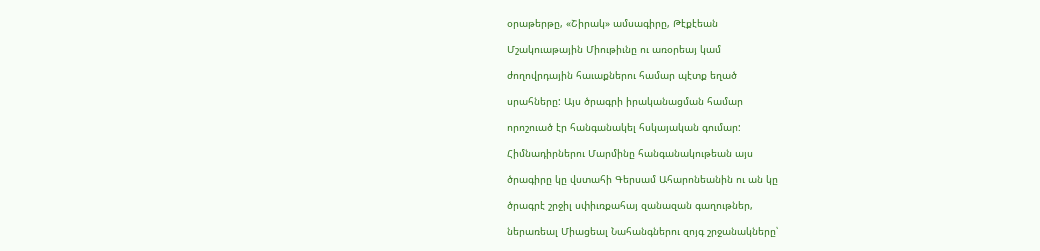օրաթերթը, «Շիրակ» ամսագիրը, Թէքէեան

Մշակուաթային Միութիւնը ու առօրեայ կամ

ժողովրդային հաւաքներու համար պէտք եղած

սրահները: Այս ծրագրի իրականացման համար

որոշուած էր հանգանակել հսկայական գումար:

Հիմնադիրներու Մարմինը հանգանակութեան այս

ծրագիրը կը վստահի Գերսամ Ահարոնեանին ու ան կը

ծրագրէ շրջիլ սփիւռքահայ զանազան գաղութներ,

ներառեալ Միացեալ Նահանգներու զոյգ շրջանակները՝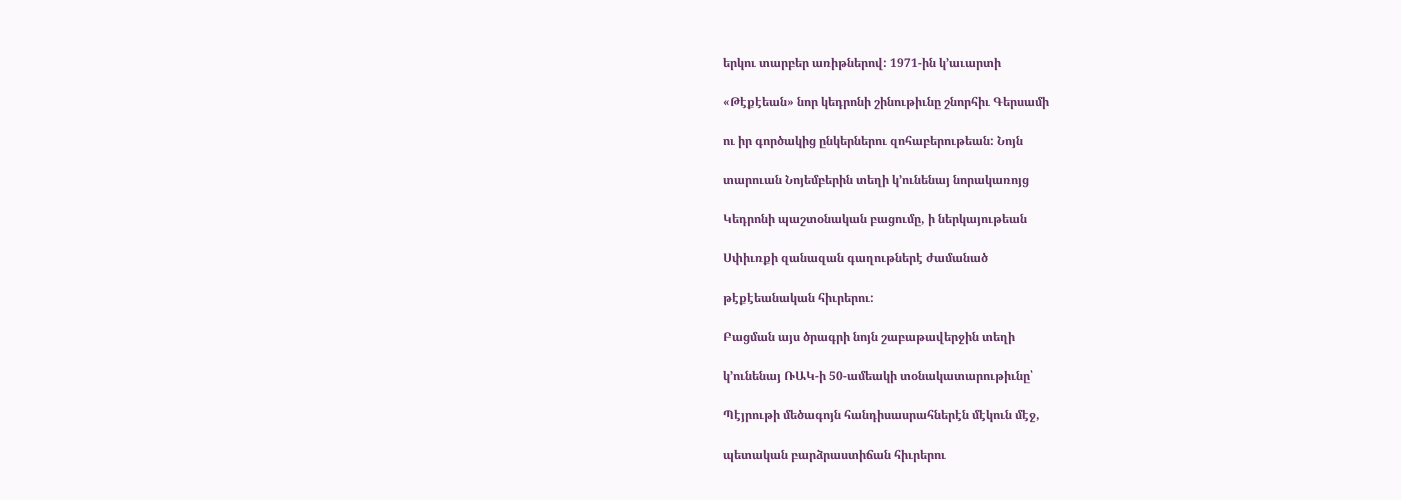երկու տարբեր առիթներով: 1971-ին կ’աւարտի

«Թէքէեան» նոր կեդրոնի շինութիւնը շնորհիւ Գերսամի

ու իր գործակից ընկերներու զոհաբերութեան: Նոյն

տարուան Նոյեմբերին տեղի կ’ունենայ նորակառոյց

Կեդրոնի պաշտօնական բացումը, ի ներկայութեան

Սփիւռքի զանազան գաղութներէ ժամանած

թէքէեանական հիւրերու:

Բացման այս ծրագրի նոյն շաբաթավերջին տեղի

կ’ունենայ ՌԱԿ-ի 50-ամեակի տօնակատարութիւնը՝

Պէյրութի մեծագոյն հանդիսասրահներէն մէկուն մէջ,

պետական բարձրաստիճան հիւրերու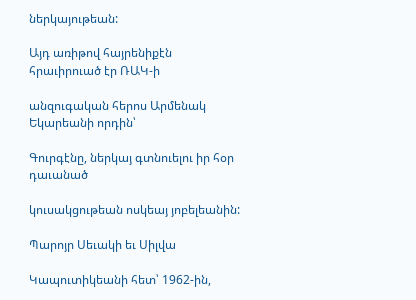ներկայութեան:

Այդ առիթով հայրենիքէն հրաւիրուած էր ՌԱԿ-ի

անզուգական հերոս Արմենակ Եկարեանի որդին՝

Գուրգէնը, ներկայ գտնուելու իր հօր դաւանած

կուսակցութեան ոսկեայ յոբելեանին:

Պարոյր Սեւակի եւ Սիլվա

Կապուտիկեանի հետ՝ 1962-ին,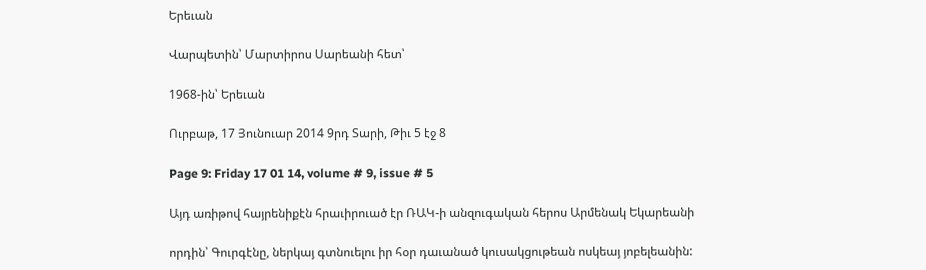Երեւան

Վարպետին՝ Մարտիրոս Սարեանի հետ՝

1968-ին՝ Երեւան

Ուրբաթ, 17 Յունուար 2014 9րդ Տարի, Թիւ 5 էջ 8

Page 9: Friday 17 01 14, volume # 9, issue # 5

Այդ առիթով հայրենիքէն հրաւիրուած էր ՌԱԿ-ի անզուգական հերոս Արմենակ Եկարեանի

որդին՝ Գուրգէնը, ներկայ գտնուելու իր հօր դաւանած կուսակցութեան ոսկեայ յոբելեանին: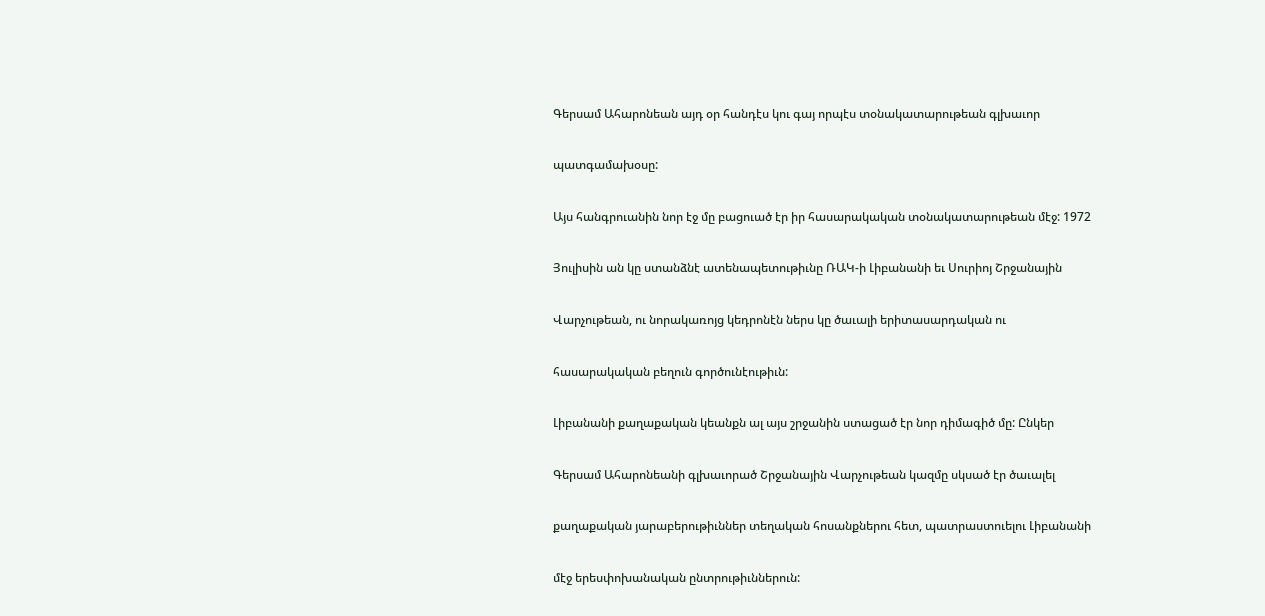Գերսամ Ահարոնեան այդ օր հանդէս կու գայ որպէս տօնակատարութեան գլխաւոր

պատգամախօսը:

Այս հանգրուանին նոր էջ մը բացուած էր իր հասարակական տօնակատարութեան մէջ: 1972

Յուլիսին ան կը ստանձնէ ատենապետութիւնը ՌԱԿ-ի Լիբանանի եւ Սուրիոյ Շրջանային

Վարչութեան, ու նորակառոյց կեդրոնէն ներս կը ծաւալի երիտասարդական ու

հասարակական բեղուն գործունէութիւն:

Լիբանանի քաղաքական կեանքն ալ այս շրջանին ստացած էր նոր դիմագիծ մը: Ընկեր

Գերսամ Ահարոնեանի գլխաւորած Շրջանային Վարչութեան կազմը սկսած էր ծաւալել

քաղաքական յարաբերութիւններ տեղական հոսանքներու հետ, պատրաստուելու Լիբանանի

մէջ երեսփոխանական ընտրութիւններուն: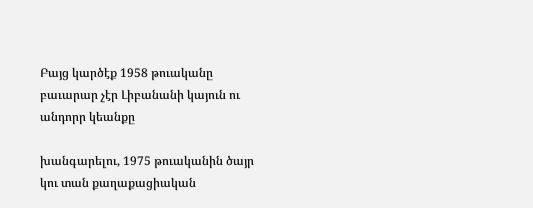Բայց կարծէք 1958 թուականը բաւարար չէր Լիբանանի կայուն ու անդորր կեանքը

խանգարելու, 1975 թուականին ծայր կու տան քաղաքացիական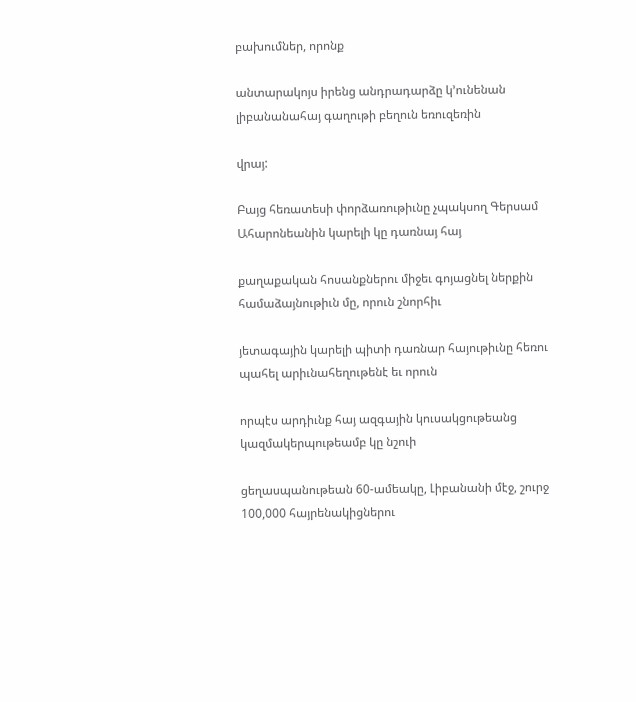բախումներ, որոնք

անտարակոյս իրենց անդրադարձը կ’ունենան լիբանանահայ գաղութի բեղուն եռուզեռին

վրայ:

Բայց հեռատեսի փորձառութիւնը չպակսող Գերսամ Ահարոնեանին կարելի կը դառնայ հայ

քաղաքական հոսանքներու միջեւ գոյացնել ներքին համաձայնութիւն մը, որուն շնորհիւ

յետագային կարելի պիտի դառնար հայութիւնը հեռու պահել արիւնահեղութենէ եւ որուն

որպէս արդիւնք հայ ազգային կուսակցութեանց կազմակերպութեամբ կը նշուի

ցեղասպանութեան 60-ամեակը, Լիբանանի մէջ, շուրջ 100,000 հայրենակիցներու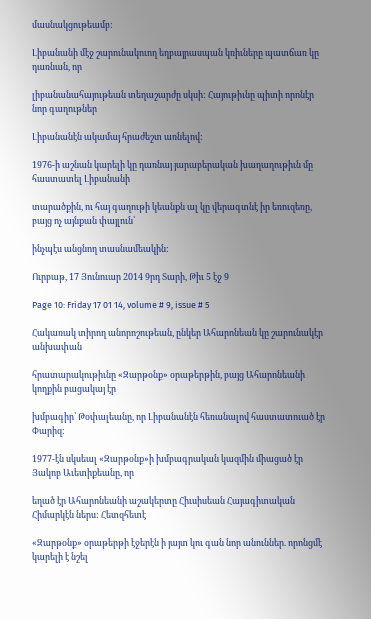մասնակցութեամբ:

Լիբանանի մէջ շարունակուող եղբայրասպան կռիւները պատճառ կը դառնան, որ

լիբանանահայութեան տեղաշարժը սկսի: Հայութիւնը պիտի որոնէր նոր գաղութներ

Լիբանանէն ակամայ հրաժեշտ առնելով:

1976-ի աշնան կարելի կը դառնայ յարաբերական խաղաղութիւն մը հաստատել Լիբանանի

տարածքին, ու հայ գաղութի կեանքն ալ կը վերագտնէ իր եռուզեռը, բայց ոչ այնքան փայլուն՝

ինչպէս անցնող տասնամեակին:

Ուրբաթ, 17 Յունուար 2014 9րդ Տարի, Թիւ 5 էջ 9

Page 10: Friday 17 01 14, volume # 9, issue # 5

Հակառակ տիրող անորոշութեան, ընկեր Ահարոնեան կը շարունակէր անխափան

հրատարակութիւնը «Զարթօնք» օրաթերթին, բայց Ահարոնեանի կողքին բացակայ էր

խմբագիր՝ Թօփալեանը, որ Լիբանանէն հեռանալով հաստատուած էր Փարիզ:

1977-էն սկսեալ «Զարթօնք»ի խմբագրական կազմին միացած էր Յակոբ Աւետիքեանը, որ

եղած էր Ահարոնեանի աշակերտը Հիւսիսեան Հայագիտական Հիմարկէն ներս: Հետզհետէ

«Զարթօնք» օրաթերթի էջերէն ի յայտ կու գան նոր անուններ. որոնցմէ կարելի է նշել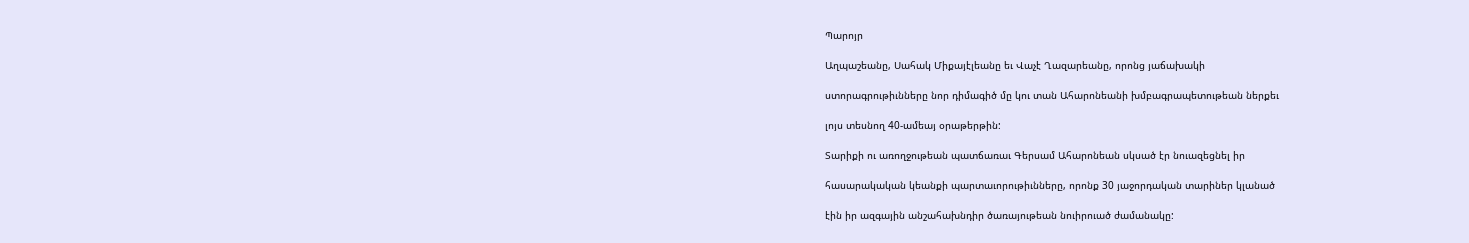Պարոյր

Աղպաշեանը, Սահակ Միքայէլեանը եւ Վաչէ Ղազարեանը, որոնց յաճախակի

ստորագրութիւնները նոր դիմագիծ մը կու տան Ահարոնեանի խմբագրապետութեան ներքեւ

լոյս տեսնող 40-ամեայ օրաթերթին:

Տարիքի ու առողջութեան պատճառաւ Գերսամ Ահարոնեան սկսած էր նուազեցնել իր

հասարակական կեանքի պարտաւորութիւնները, որոնք 30 յաջորդական տարիներ կլանած

էին իր ազգային անշահախնդիր ծառայութեան նուիրուած ժամանակը: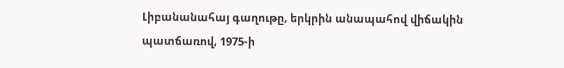Լիբանանահայ գաղութը, երկրին անապահով վիճակին պատճառով, 1975-ի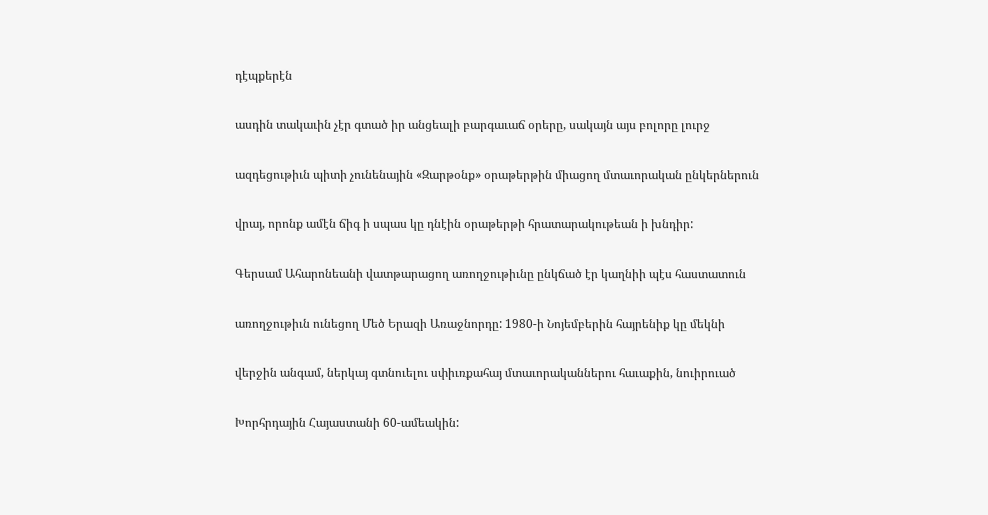դէպքերէն

ասդին տակաւին չէր գտած իր անցեալի բարգաւաճ օրերը, սակայն այս բոլորը լուրջ

ազդեցութիւն պիտի չունենային «Զարթօնք» օրաթերթին միացող մտաւորական ընկերներուն

վրայ, որոնք ամէն ճիգ ի սպաս կը դնէին օրաթերթի հրատարակութեան ի խնդիր:

Գերսամ Ահարոնեանի վատթարացող առողջութիւնը ընկճած էր կաղնիի պէս հաստատուն

առողջութիւն ունեցող Մեծ Երազի Առաջնորդը: 1980-ի Նոյեմբերին հայրենիք կը մեկնի

վերջին անգամ, ներկայ գտնուելու սփիւռքահայ մտաւորականներու հաւաքին, նուիրուած

Խորհրդային Հայաստանի 60-ամեակին: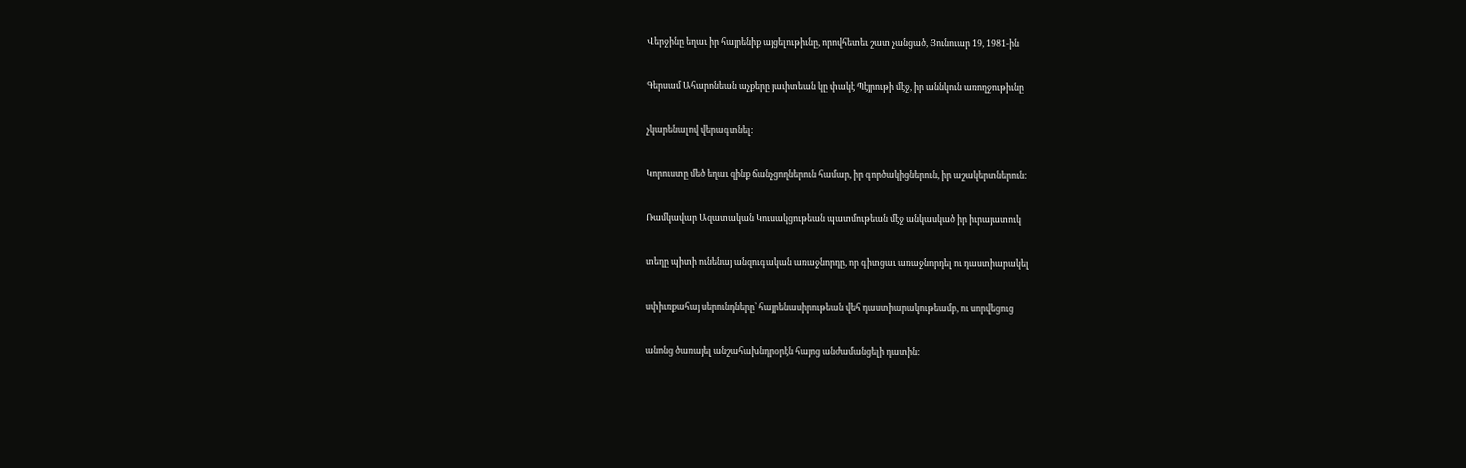Վերջինը եղաւ իր հայրենիք այցելութիւնը, որովհետեւ շատ չանցած, Յունուար 19, 1981-ին

Գերսամ Ահարոնեան աչքերը յաւիտեան կը փակէ Պէյրութի մէջ, իր աննկուն առողջութիւնը

չկարենալով վերագտնել:

Կորուստը մեծ եղաւ զինք ճանչցողներուն համար, իր գործակիցներուն, իր աշակերտներուն:

Ռամկավար Ազատական Կուսակցութեան պատմութեան մէջ անկասկած իր իւրայատուկ

տեղը պիտի ունենայ անզուգական առաջնորդը, որ գիտցաւ առաջնորդել ու դաստիարակել

սփիւռքահայ սերունդները՝ հայրենասիրութեան վեհ դաստիարակութեամբ, ու սորվեցուց

անոնց ծառայել անշահախնդրօրէն հայոց անժամանցելի դատին: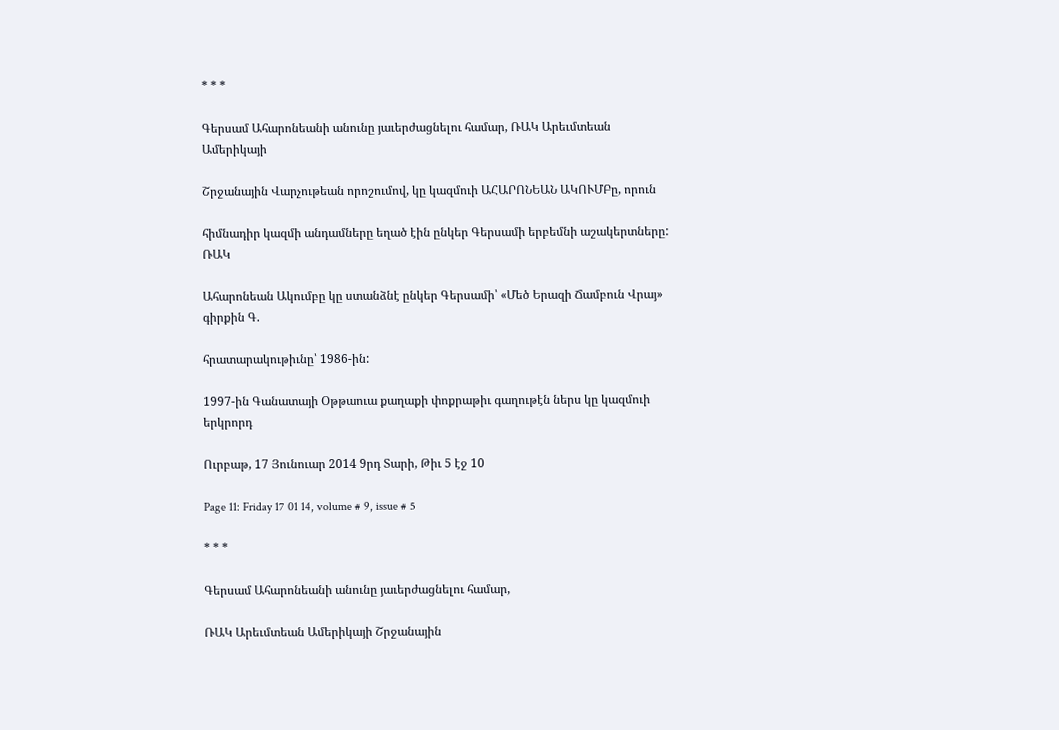* * *

Գերսամ Ահարոնեանի անունը յաւերժացնելու համար, ՌԱԿ Արեւմտեան Ամերիկայի

Շրջանային Վարչութեան որոշումով, կը կազմուի ԱՀԱՐՈՆԵԱՆ ԱԿՈՒՄԲը, որուն

հիմնադիր կազմի անդամները եղած էին ընկեր Գերսամի երբեմնի աշակերտները: ՌԱԿ

Ահարոնեան Ակումբը կը ստանձնէ ընկեր Գերսամի՝ «Մեծ Երազի Ճամբուն Վրայ» գիրքին Գ.

հրատարակութիւնը՝ 1986-ին:

1997-ին Գանատայի Օթթաուա քաղաքի փոքրաթիւ գաղութէն ներս կը կազմուի երկրորդ

Ուրբաթ, 17 Յունուար 2014 9րդ Տարի, Թիւ 5 էջ 10

Page 11: Friday 17 01 14, volume # 9, issue # 5

* * *

Գերսամ Ահարոնեանի անունը յաւերժացնելու համար,

ՌԱԿ Արեւմտեան Ամերիկայի Շրջանային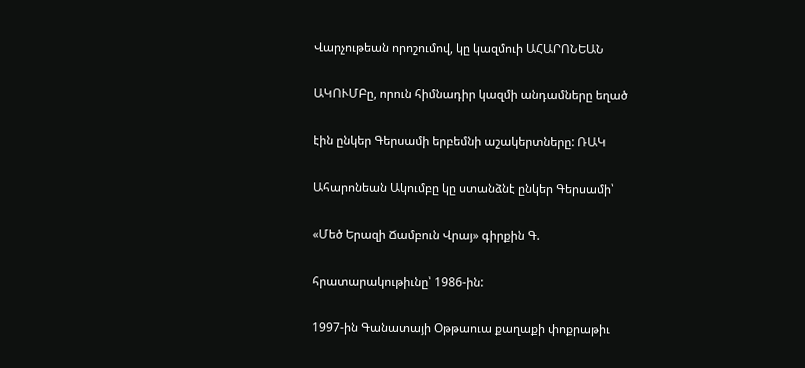Վարչութեան որոշումով, կը կազմուի ԱՀԱՐՈՆԵԱՆ

ԱԿՈՒՄԲը, որուն հիմնադիր կազմի անդամները եղած

էին ընկեր Գերսամի երբեմնի աշակերտները: ՌԱԿ

Ահարոնեան Ակումբը կը ստանձնէ ընկեր Գերսամի՝

«Մեծ Երազի Ճամբուն Վրայ» գիրքին Գ.

հրատարակութիւնը՝ 1986-ին:

1997-ին Գանատայի Օթթաուա քաղաքի փոքրաթիւ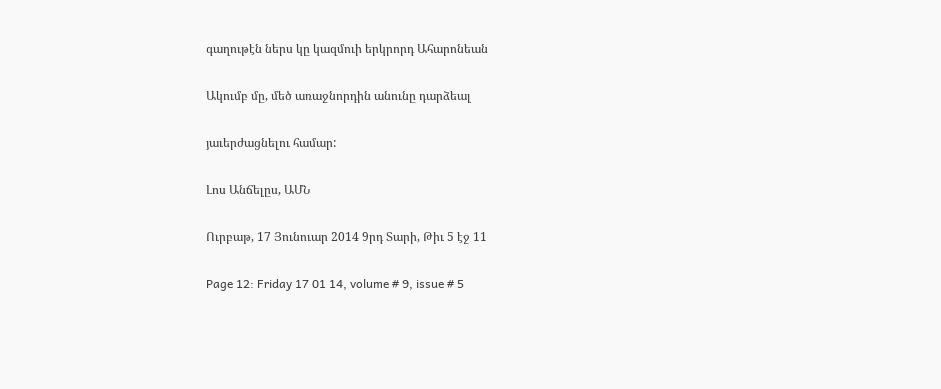գաղութէն ներս կը կազմուի երկրորդ Ահարոնեան

Ակումբ մը, մեծ առաջնորդին անունը դարձեալ

յաւերժացնելու համար:

Լոս Անճելըս, ԱՄՆ

Ուրբաթ, 17 Յունուար 2014 9րդ Տարի, Թիւ 5 էջ 11

Page 12: Friday 17 01 14, volume # 9, issue # 5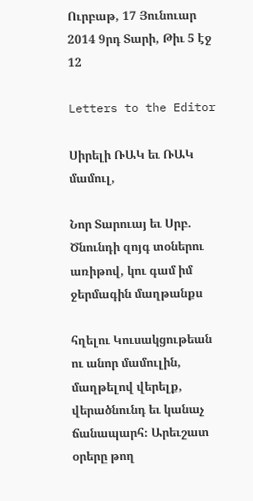Ուրբաթ, 17 Յունուար 2014 9րդ Տարի, Թիւ 5 էջ 12

Letters to the Editor

Սիրելի ՌԱԿ եւ ՌԱԿ մամուլ,

Նոր Տարուայ եւ Սրբ. Ծնունդի զոյգ տօներու առիթով, կու գամ իմ ջերմագին մաղթանքս

հղելու Կուսակցութեան ու անոր մամուլին, մաղթելով վերելք, վերածնունդ եւ կանաչ ճանապարհ։ Արեւշատ օրերը թող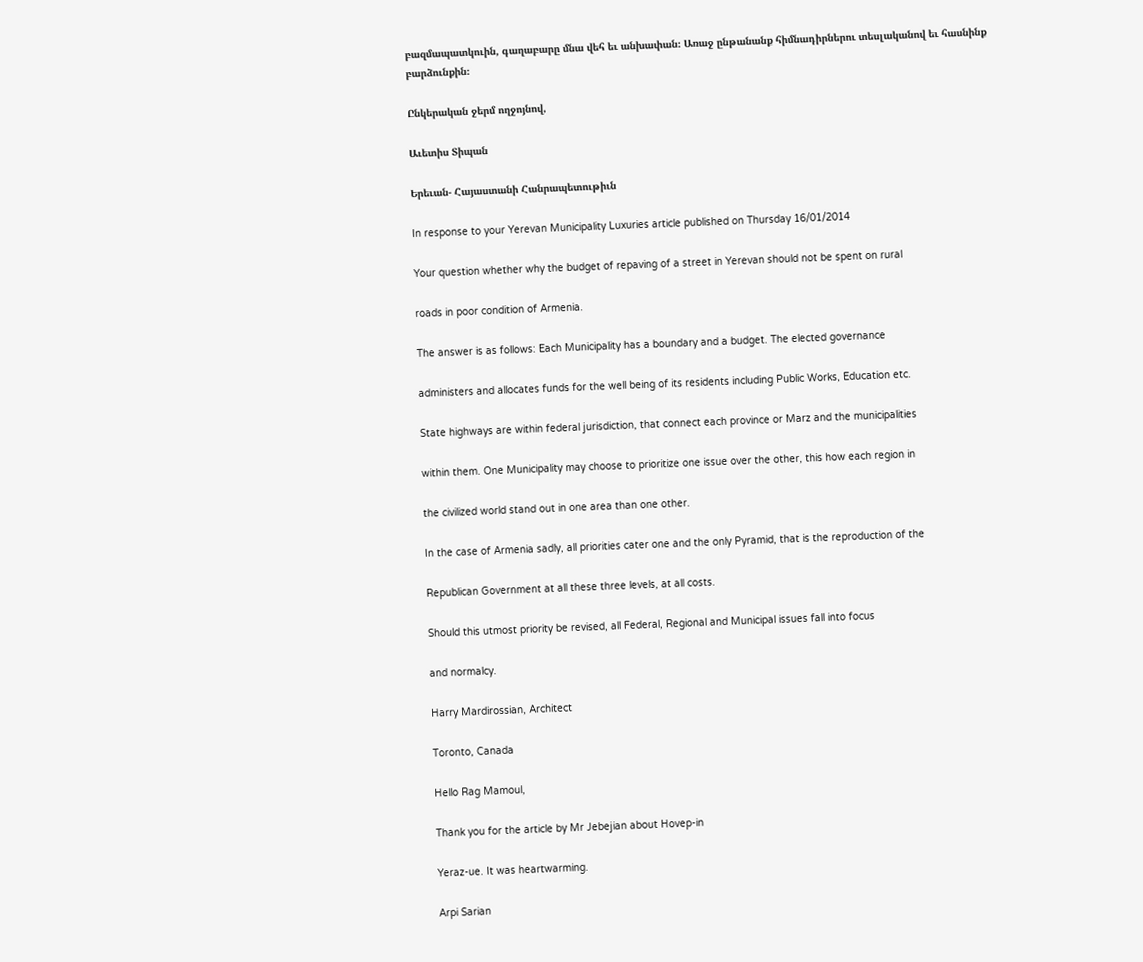բազմապատկուին, գաղաբարը մնա վեհ եւ անխափան։ Առաջ ընթանանք հիմնադիրներու տեսլականով եւ հասնինք բարձունքին։

Ընկերական ջերմ ողջոյնով,

Աւետիս Տիպան

Երեւան- Հայաստանի Հանրապետութիւն

In response to your Yerevan Municipality Luxuries article published on Thursday 16/01/2014

Your question whether why the budget of repaving of a street in Yerevan should not be spent on rural

roads in poor condition of Armenia.

The answer is as follows: Each Municipality has a boundary and a budget. The elected governance

administers and allocates funds for the well being of its residents including Public Works, Education etc.

State highways are within federal jurisdiction, that connect each province or Marz and the municipalities

within them. One Municipality may choose to prioritize one issue over the other, this how each region in

the civilized world stand out in one area than one other.

In the case of Armenia sadly, all priorities cater one and the only Pyramid, that is the reproduction of the

Republican Government at all these three levels, at all costs.

Should this utmost priority be revised, all Federal, Regional and Municipal issues fall into focus

and normalcy.

Harry Mardirossian, Architect

Toronto, Canada

Hello Rag Mamoul,

Thank you for the article by Mr Jebejian about Hovep-in

Yeraz-ue. It was heartwarming.

Arpi Sarian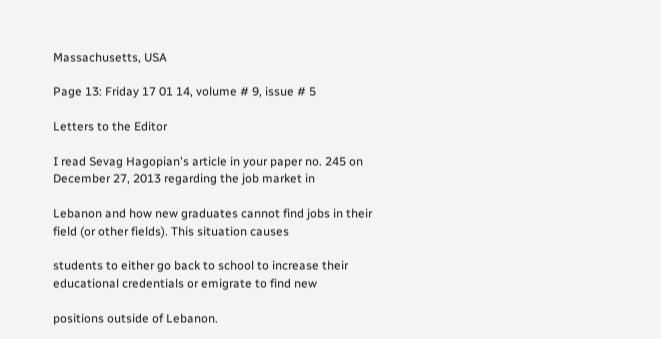Massachusetts, USA

Page 13: Friday 17 01 14, volume # 9, issue # 5

Letters to the Editor

I read Sevag Hagopian's article in your paper no. 245 on December 27, 2013 regarding the job market in

Lebanon and how new graduates cannot find jobs in their field (or other fields). This situation causes

students to either go back to school to increase their educational credentials or emigrate to find new

positions outside of Lebanon.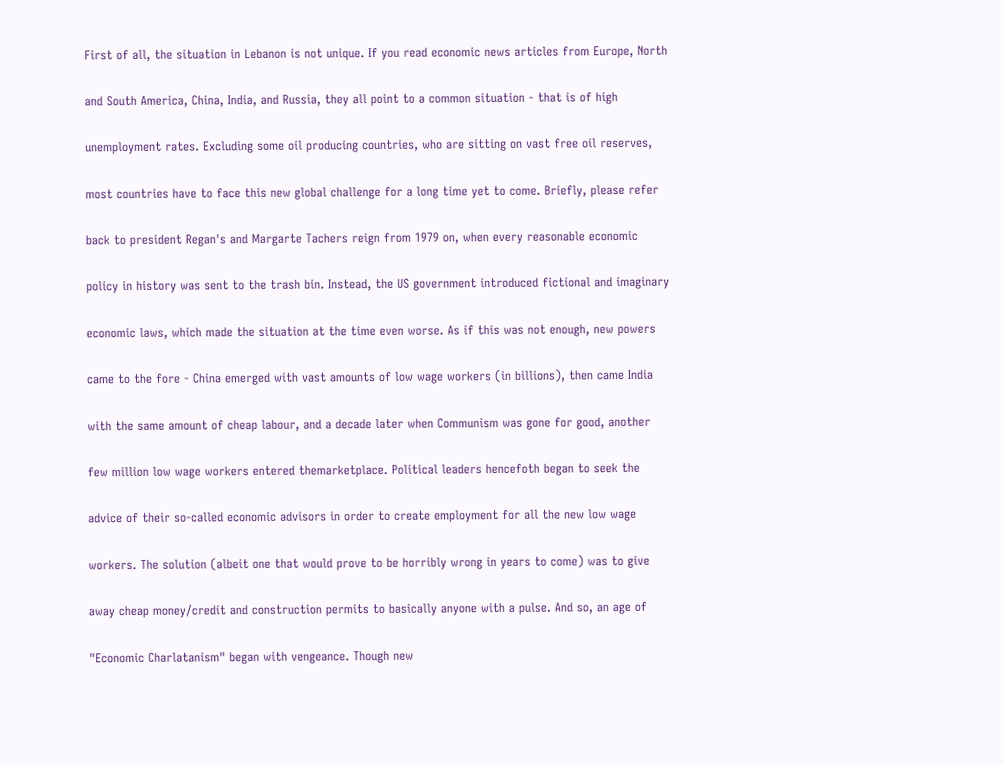First of all, the situation in Lebanon is not unique. If you read economic news articles from Europe, North

and South America, China, India, and Russia, they all point to a common situation - that is of high

unemployment rates. Excluding some oil producing countries, who are sitting on vast free oil reserves,

most countries have to face this new global challenge for a long time yet to come. Briefly, please refer

back to president Regan's and Margarte Tachers reign from 1979 on, when every reasonable economic

policy in history was sent to the trash bin. Instead, the US government introduced fictional and imaginary

economic laws, which made the situation at the time even worse. As if this was not enough, new powers

came to the fore - China emerged with vast amounts of low wage workers (in billions), then came India

with the same amount of cheap labour, and a decade later when Communism was gone for good, another

few million low wage workers entered themarketplace. Political leaders hencefoth began to seek the

advice of their so-called economic advisors in order to create employment for all the new low wage

workers. The solution (albeit one that would prove to be horribly wrong in years to come) was to give

away cheap money/credit and construction permits to basically anyone with a pulse. And so, an age of

"Economic Charlatanism" began with vengeance. Though new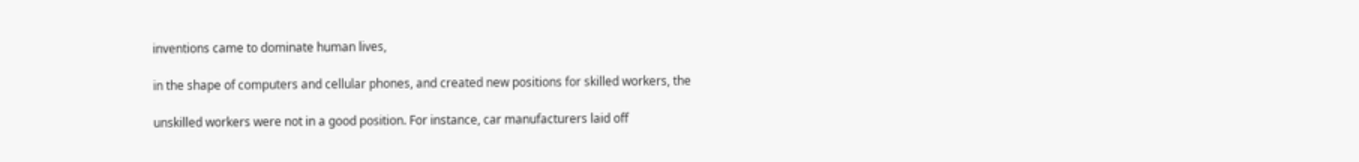inventions came to dominate human lives,

in the shape of computers and cellular phones, and created new positions for skilled workers, the

unskilled workers were not in a good position. For instance, car manufacturers laid off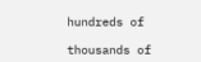hundreds of

thousands of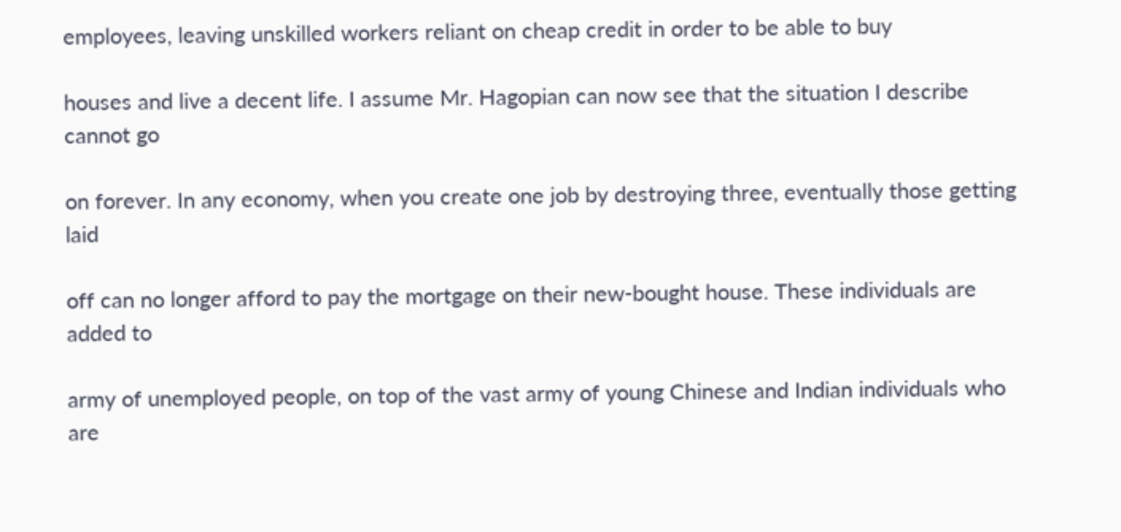employees, leaving unskilled workers reliant on cheap credit in order to be able to buy

houses and live a decent life. I assume Mr. Hagopian can now see that the situation I describe cannot go

on forever. In any economy, when you create one job by destroying three, eventually those getting laid

off can no longer afford to pay the mortgage on their new-bought house. These individuals are added to

army of unemployed people, on top of the vast army of young Chinese and Indian individuals who are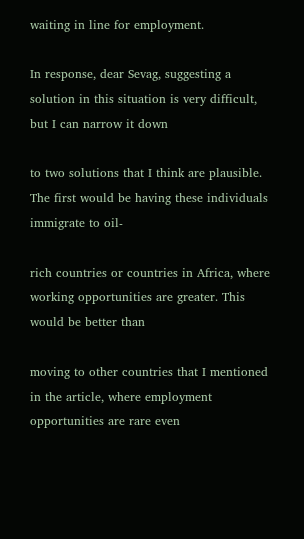waiting in line for employment.

In response, dear Sevag, suggesting a solution in this situation is very difficult, but I can narrow it down

to two solutions that I think are plausible. The first would be having these individuals immigrate to oil-

rich countries or countries in Africa, where working opportunities are greater. This would be better than

moving to other countries that I mentioned in the article, where employment opportunities are rare even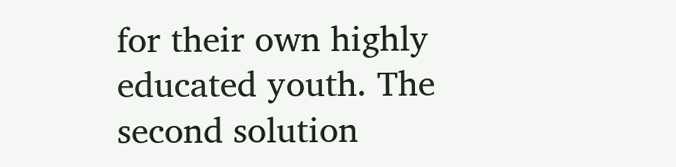for their own highly educated youth. The second solution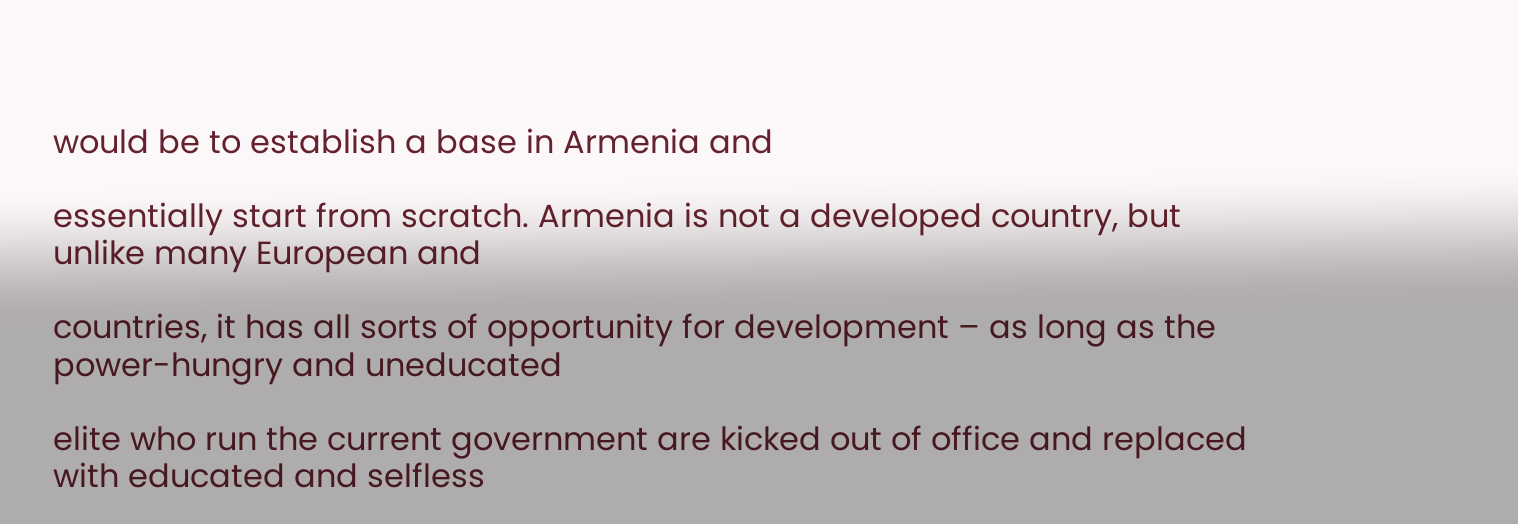would be to establish a base in Armenia and

essentially start from scratch. Armenia is not a developed country, but unlike many European and

countries, it has all sorts of opportunity for development – as long as the power-hungry and uneducated

elite who run the current government are kicked out of office and replaced with educated and selfless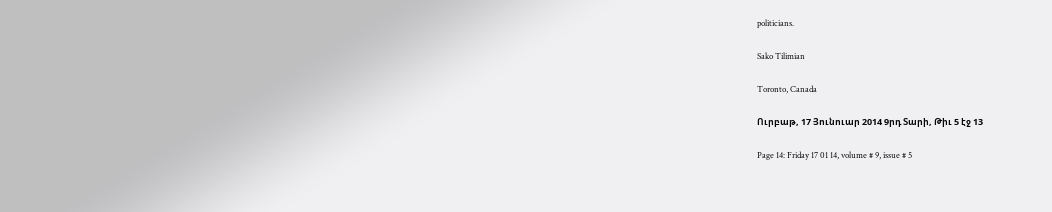politicians.

Sako Tilimian

Toronto, Canada

Ուրբաթ, 17 Յունուար 2014 9րդ Տարի, Թիւ 5 էջ 13

Page 14: Friday 17 01 14, volume # 9, issue # 5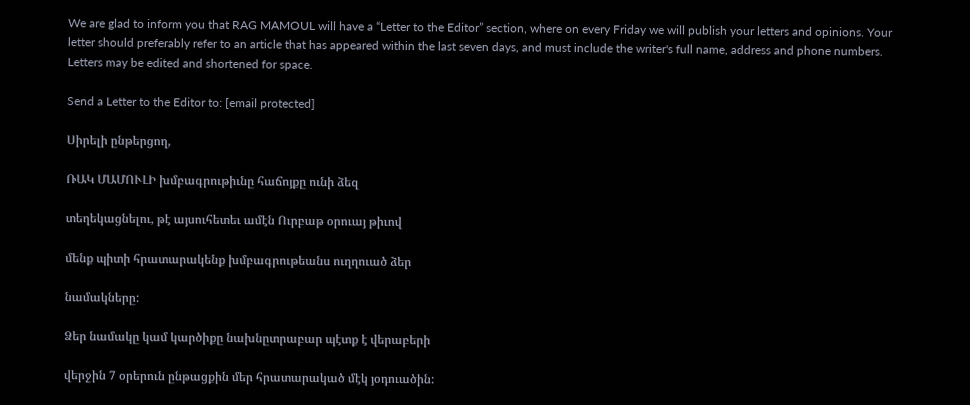We are glad to inform you that RAG MAMOUL will have a “Letter to the Editor” section, where on every Friday we will publish your letters and opinions. Your letter should preferably refer to an article that has appeared within the last seven days, and must include the writer's full name, address and phone numbers. Letters may be edited and shortened for space.

Send a Letter to the Editor to: [email protected]

Սիրելի ընթերցող,

ՌԱԿ ՄԱՄՈՒԼԻ խմբագրութիւնը հաճոյքը ունի ձեզ

տեղեկացնելու, թէ այսուհետեւ ամէն Ուրբաթ օրուայ թիւով

մենք պիտի հրատարակենք խմբագրութեանս ուղղուած ձեր

նամակները:

Ձեր նամակը կամ կարծիքը նախնըտրաբար պէտք է վերաբերի

վերջին 7 օրերուն ընթացքին մեր հրատարակած մէկ յօդուածին: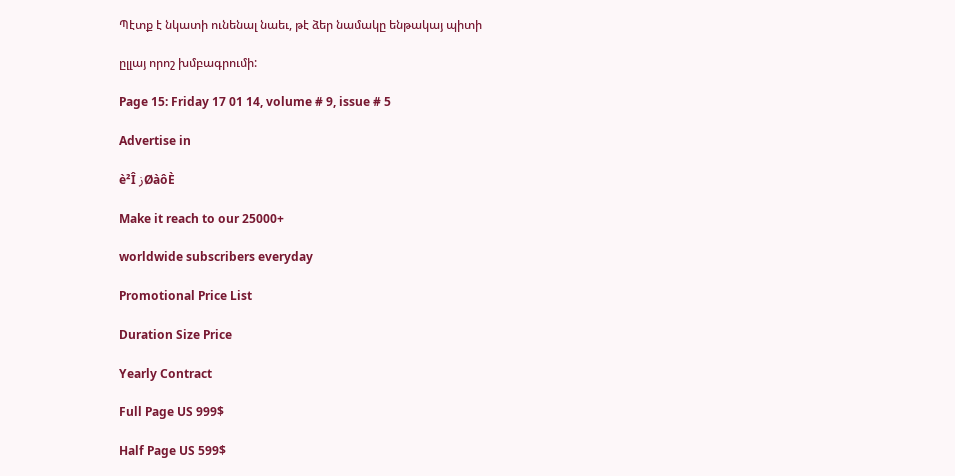Պէտք է նկատի ունենալ նաեւ, թէ ձեր նամակը ենթակայ պիտի

ըլլայ որոշ խմբագրումի:

Page 15: Friday 17 01 14, volume # 9, issue # 5

Advertise in

è²Î زØàôÈ

Make it reach to our 25000+

worldwide subscribers everyday

Promotional Price List

Duration Size Price

Yearly Contract

Full Page US 999$

Half Page US 599$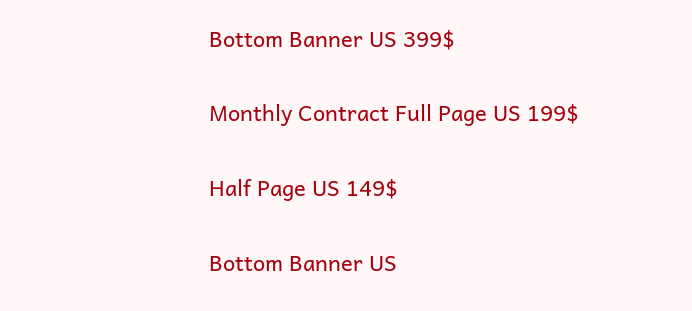Bottom Banner US 399$

Monthly Contract Full Page US 199$

Half Page US 149$

Bottom Banner US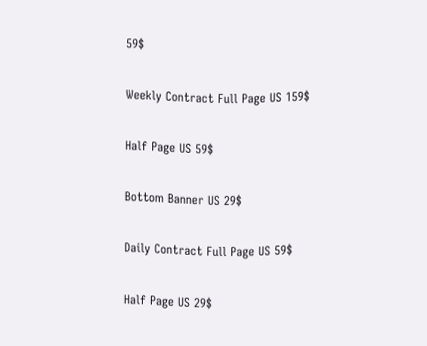59$

Weekly Contract Full Page US 159$

Half Page US 59$

Bottom Banner US 29$

Daily Contract Full Page US 59$

Half Page US 29$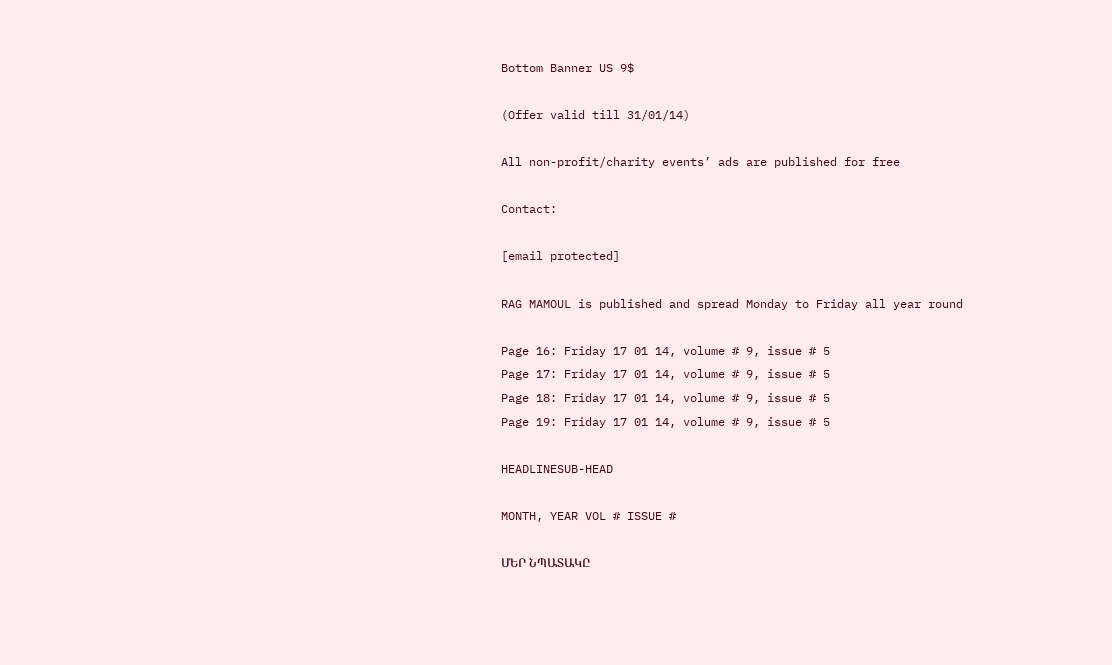Bottom Banner US 9$

(Offer valid till 31/01/14)

All non-profit/charity events’ ads are published for free

Contact:

[email protected]

RAG MAMOUL is published and spread Monday to Friday all year round

Page 16: Friday 17 01 14, volume # 9, issue # 5
Page 17: Friday 17 01 14, volume # 9, issue # 5
Page 18: Friday 17 01 14, volume # 9, issue # 5
Page 19: Friday 17 01 14, volume # 9, issue # 5

HEADLINESUB-HEAD

MONTH, YEAR VOL # ISSUE #

ՄԵՐ ՆՊԱՏԱԿԸ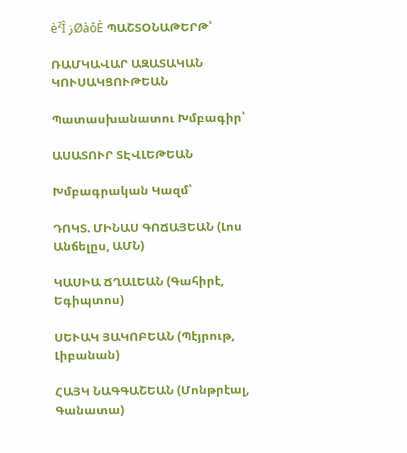è²Î زØàôÈ ՊԱՇՏՕՆԱԹԵՐԹ՝

ՌԱՄԿԱՎԱՐ ԱԶԱՏԱԿԱՆ ԿՈՒՍԱԿՑՈՒԹԵԱՆ

Պատասխանատու Խմբագիր՝

ԱՍԱՏՈՒՐ ՏԷՎԼԵԹԵԱՆ

Խմբագրական Կազմ՝

ԴՈԿՏ. ՄԻՆԱՍ ԳՈՃԱՅԵԱՆ (Լոս Անճելըս, ԱՄՆ)

ԿԱՍԻԱ ՃՂԱԼԵԱՆ (Գահիրէ, Եգիպտոս)

ՍԵՒԱԿ ՅԱԿՈԲԵԱՆ (Պէյրութ, Լիբանան)

ՀԱՅԿ ՆԱԳԳԱՇԵԱՆ (Մոնթրէալ, Գանատա)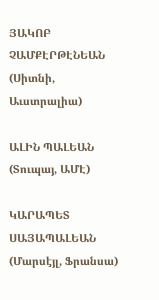ՅԱԿՈԲ ՉԱՄՔԷՐԹԷՆԵԱՆ (Սիտնի, Աւստրալիա)

ԱԼԻՆ ՊԱԼԵԱՆ (Տուպայ, ԱՄԷ)

ԿԱՐԱՊԵՏ ՍԱՅԱՊԱԼԵԱՆ (Մարսէյլ, Ֆրանսա)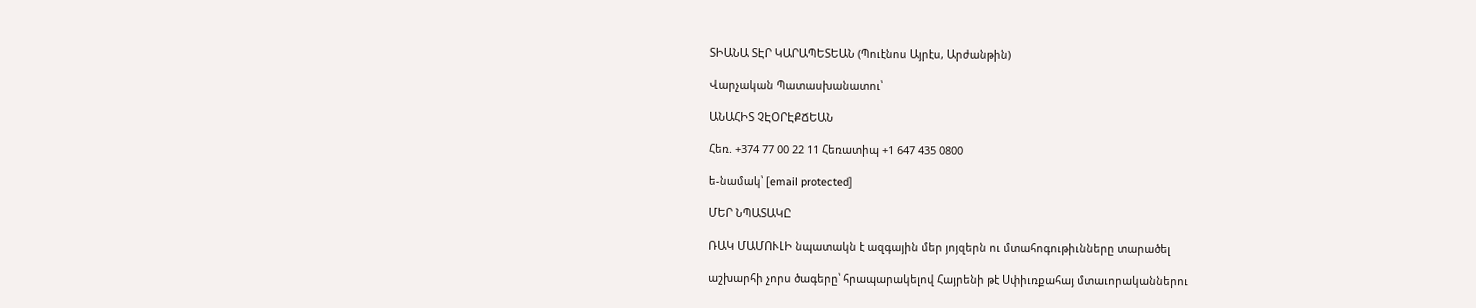ՏԻԱՆԱ ՏԷՐ ԿԱՐԱՊԵՏԵԱՆ (Պուէնոս Այրէս, Արժանթին)

Վարչական Պատասխանատու՝

ԱՆԱՀԻՏ ՉԷՕՐԷՔՃԵԱՆ

Հեռ. +374 77 00 22 11 Հեռատիպ +1 647 435 0800

ե-նամակ՝ [email protected]

ՄԵՐ ՆՊԱՏԱԿԸ

ՌԱԿ ՄԱՄՈՒԼԻ նպատակն է ազգային մեր յոյզերն ու մտահոգութիւնները տարածել

աշխարհի չորս ծագերը՝ հրապարակելով Հայրենի թէ Սփիւռքահայ մտաւորականներու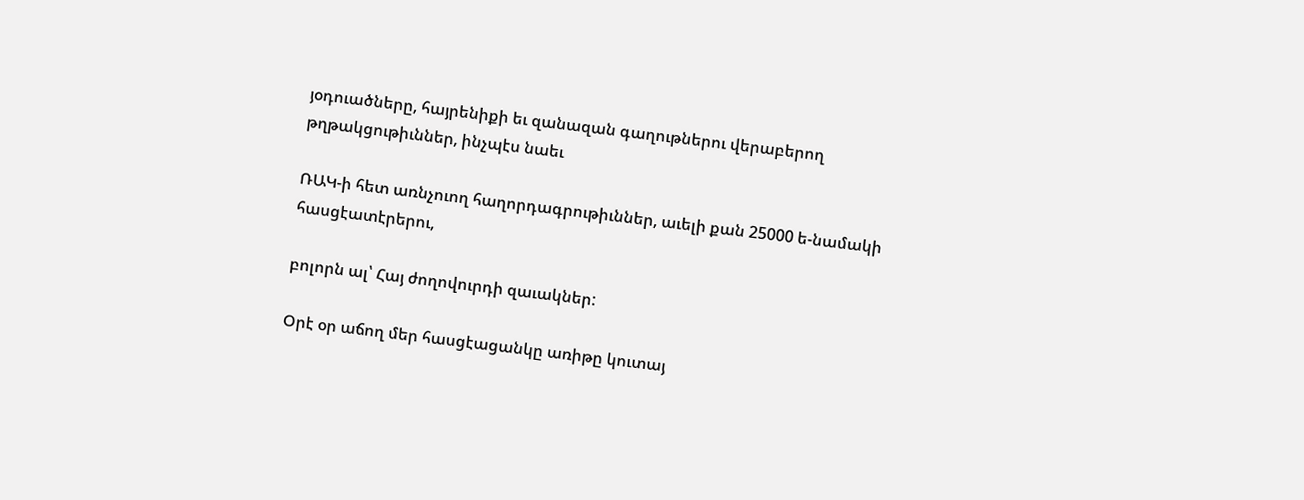յօդուածները, հայրենիքի եւ զանազան գաղութներու վերաբերող թղթակցութիւններ, ինչպէս նաեւ

ՌԱԿ-ի հետ առնչուող հաղորդագրութիւններ, աւելի քան 25000 ե-նամակի հասցէատէրերու,

բոլորն ալ՝ Հայ ժողովուրդի զաւակներ:

Օրէ օր աճող մեր հասցէացանկը առիթը կուտայ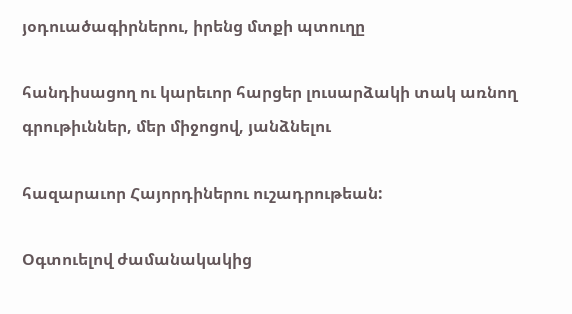յօդուածագիրներու, իրենց մտքի պտուղը

հանդիսացող ու կարեւոր հարցեր լուսարձակի տակ առնող գրութիւններ, մեր միջոցով, յանձնելու

հազարաւոր Հայորդիներու ուշադրութեան:

Օգտուելով ժամանակակից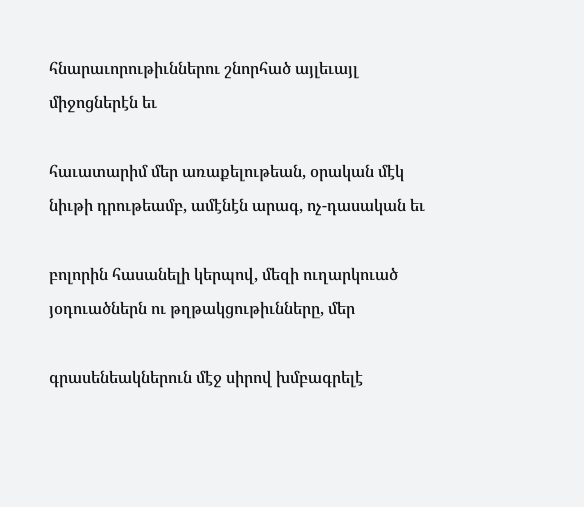հնարաւորութիւններու շնորհած այլեւայլ միջոցներէն եւ

հաւատարիմ մեր առաքելութեան, օրական մէկ նիւթի դրութեամբ, ամէնէն արագ, ոչ-դասական եւ

բոլորին հասանելի կերպով, մեզի ուղարկուած յօդուածներն ու թղթակցութիւնները, մեր

գրասենեակներուն մէջ սիրով խմբագրելէ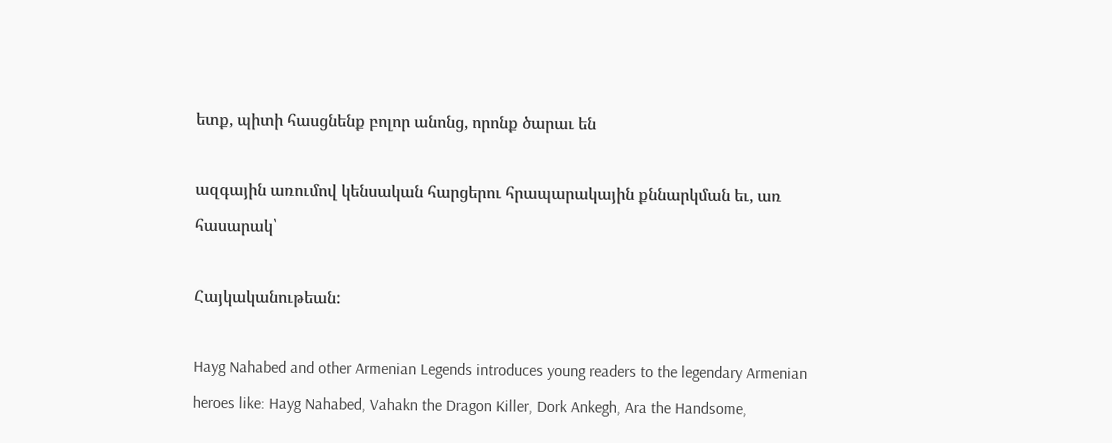ետք, պիտի հասցնենք բոլոր անոնց, որոնք ծարաւ են

ազգային առումով կենսական հարցերու հրապարակային քննարկման եւ, առ հասարակ՝

Հայկականութեան:

Hayg Nahabed and other Armenian Legends introduces young readers to the legendary Armenian heroes like: Hayg Nahabed, Vahakn the Dragon Killer, Dork Ankegh, Ara the Handsome,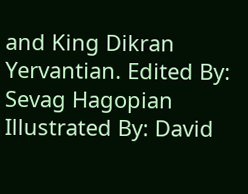and King Dikran Yervantian. Edited By: Sevag Hagopian Illustrated By: David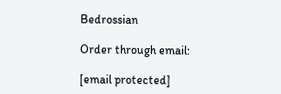Bedrossian

Order through email:

[email protected]